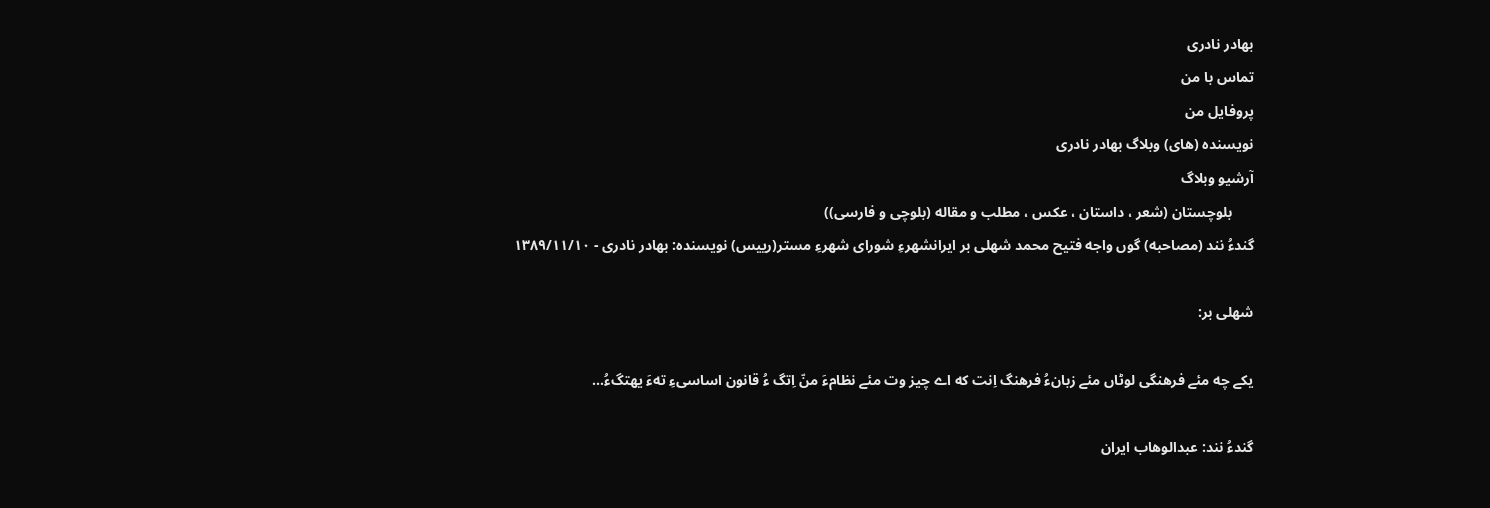بهادر نادری
تماس با من
پروفایل من
نویسنده (های) وبلاگ بهادر نادری
آرشیو وبلاگ
      بلوچستان (شعر ، داستان ، عکس ، مطلب و مقاله (بلوچی و فارسی))
گندءُ نند (مصاحبه) گوں واجه فتیح محمد شهلی بر ایرانشهرءِ شورای شهرءِ مستر(رییس) نویسنده: بهادر نادری - ۱۳۸٩/۱۱/۱٠

شهلی بر:

یکے چه مئے فرهنگی لوٹاں مئے زبانءُ فرهنگ اِنت که اے چیز وت مئے نظامءَ منّ اِتگ ءُ قانون اساسیءِ تهءَ یهتگءُ...

گندءُ نند: عبدالوهاب ایران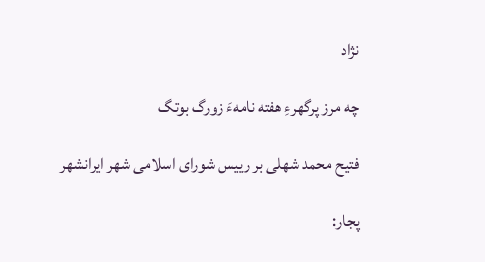نژاد

چه مرز پرگهرءِ هفته نامهءَ زورگ بوتگ

فتیح محمد شهلی بر رییس شورای اسلامی شهر ایرانشهر

پجار: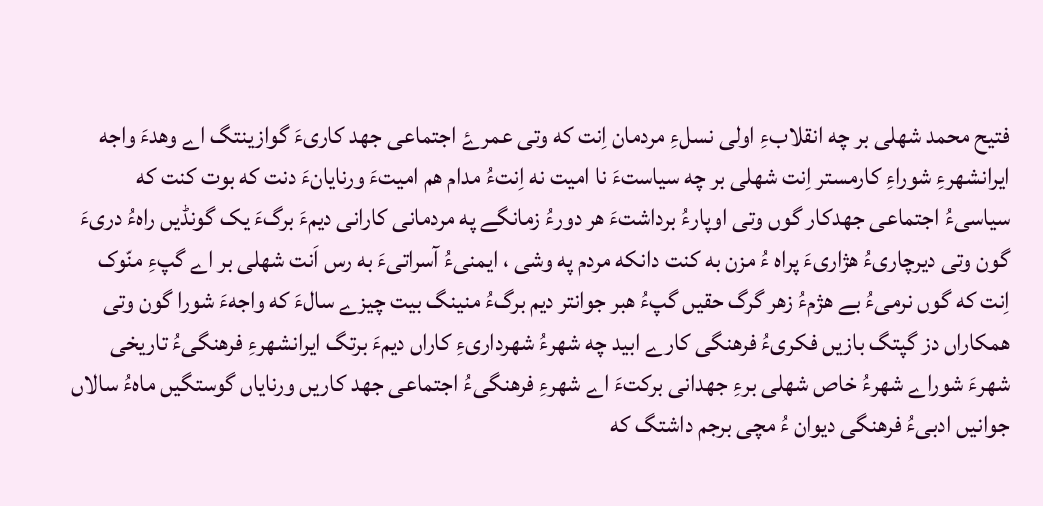فتیح محمد شهلی بر چه انقلابءِ اولی نسلءِ مردمان اِنت که وتی عمرۓ اجتماعی جهد کاریءَ گوازینتگ اے وهدءَ واجه ایرانشهرءِ شوراءِ کارمستر اِنت شهلی بر چه سیاستءَ نا امیت نه اِنتءُ مدام هم امیتءَ ورنایانءَ دنت که بوت کنت که سیاسیءُ اجتماعی جهدکار گوں وتی اوپارءُ برداشتءَ هر دورءُ زمانگے په مردمانی کارانی دیمءَ برگءَ یک گونڈیں راهءُ دریءَ گون وتی دیرچاریءُ هژاریءَ پراه ءُ مزن به کنت دانکه مردم په وشی ، ایمنیءُ آسراتیءَ به رس اَنت شهلی بر اے گپءِ منّوک اِنت که گوں نرمیءُ بے هژمءُ زهر گرگ حقیں گپءُ هبر جوانتر دیم برگءُ منینگ بیت چیزے سالءَ که واجهءَ شورا گون وتی همکاراں دز گپتگ بازیں فکریءُ فرهنگی کارے ابید چه شهرءُ شهرداریءِ کاراں دیمءَ برتگ ایرانشهرءِ فرهنگیءُ تاریخی شهرءَ شوراے شهرءُ خاص شهلی برءِ جهدانی برکتءَ اے شهرءِ فرهنگیءُ اجتماعی جهد کاریں ورنایاں گوستگیں ماهءُ سالاں جوانیں ادبیءُ فرهنگی دیوان ءُ مچی برجم داشتگ که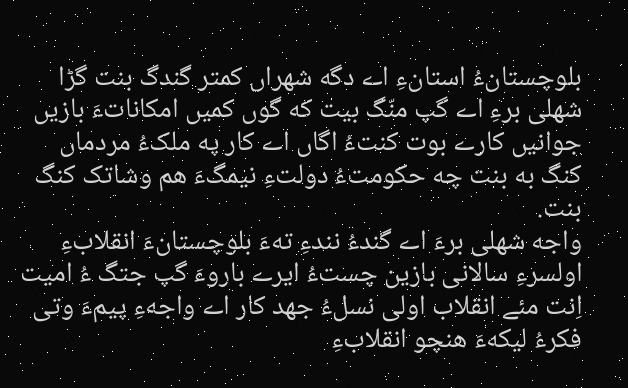بلوچستانءُ استانءِ اے دگه شهراں کمتر گندگ بنت گڑا شهلی برءِ اے گپ منّگ بیت که گوں کمیں امکاناتءَ بازیں جوانیں کارے بوت کنتءُ اگاں اے کار په ملکءُ مردماں کنگ به بنت چه حکومتءُ دولتءِ نیمگءَ هم وشاتک کنگ بنت.
واجه شهلی برءَ اے گندءُ نندءِ تهءَ بلوچستانءَ انقلابءِ اولسرءِ سالانی بازین چستءُ ایرے باروءَ گپ جتگ ءُ امیت اِنت مئے انقلاب اولی نسلءُ جهد کار اے واجهءِ پیمءَ وتی فکرءُ لیکهءَ هنچو انقلابءِ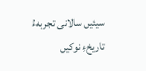سیئیں سالانی تجربهءُ تاریخءِ نوکیں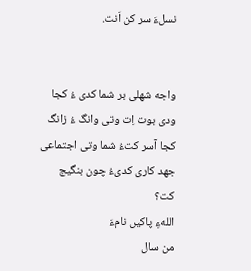نسلءَ سر کن اَنت.


واجه شهلی بر شما کدی ءُ کجا ودی بوت اِت وتی وانگ ءُ زانگ کجا آسر کتءُ شما وتی اجتماعی جهد کاری کدیءُ چون بنگیج کت؟
اللهءِ پاکیں نامءَ
من سال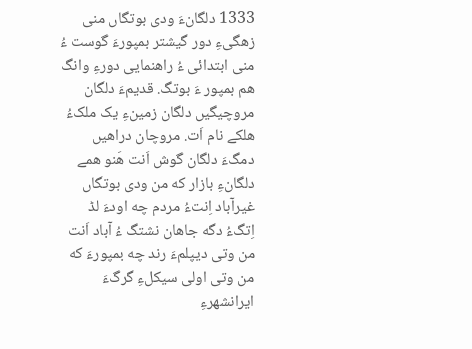1333 دلگانءَ ودی بوتگاں منی زهگیءِ دور گیشتر بمپورءَ گوست ءُ منی ابتدائی ءُ راهنمایی دورءِ وانگ هم بمپور ءَ بوتگ. قدیمءَ دلگان مروچیگیں دلگان زمینءِ یک ملکءُ هلکے نام اَت. مروچان دراهیں دمگءَ دلگان گوش اَنت هَنو همے دلگانءِ بازار که من ودی بوتگاں غیرآباد اِنتءُ مردم چه اودءَ لڈ اِتگءُ دگه جاهان نشتگ ءُ آباد اَنت من وتی دیپلمءَ رند چه بمپورءَ که من وتی اولی سیکلءِ گرگءَ ایرانشهرءِ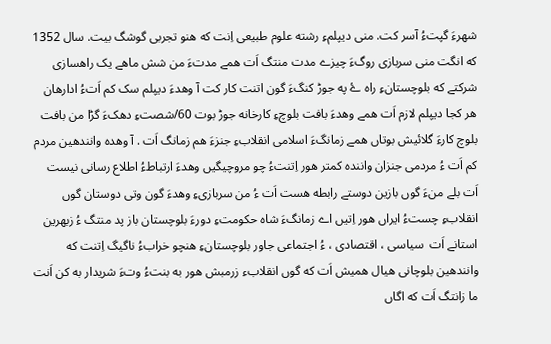شهرءَ گپتءُ آسر کت. منی دیپلمءِ رشته علوم طبیعی اِنت که هنو تجربی گوشگ بیت. سال 1352 که انگت منی سربازی روگءَ چیزے مدت منتگ اَت همے مدتءَ من شش ماهے یک راهسازی شرکتے که بلوچستانءِ راه ۓ په جوڑ کنگءَ گون اتنت کار کت آ وهدءَ دیپلم سک کم اَتءُ ادارهان هر کجا دیپلم لازم اَت همے وهدءَ بافت بلوچءِ کارخانه جوڑ بوت 60/شصتءِ دهکءَ گڑا من بافت بلوچ کارءَ گلائیش بوتاں همے زمانگءَ اسلامی انقلابءِ جنزءَ هم زمانگ اَت . آ وهده وانندهین مردم کم اَت ءُ مردمی جنزان واننده کمتر هور اِتنتءُ چو مروچیگیں وهدءَ ارتباطءُ اطلاع رسانی نیست اَت بلے منءَ گوں بازین دوستے رابطه هست اَت ءُ من سربازیءِ وهدءَ گون وتی دوستان گوں انقلابءِ چستءُ ایراں هور اِتیں اے زمانگءَ شاه حکومتءِ دورءَ بلوچستان باز پد منتگ ءُ زبهرین استانے اَت  سیاسی ، اقتصادی ، ءُ اجتماعی جاور بلوچستانءِ هنچو خرابءُ ناگیگ اِتنت که وانندهین بلوچانی هیال همیش اَت که گوں انقلابء زرمبش هور به بنتءُ وتءَ شریدار به کن اَنت ما زانتگ اَت که اگاں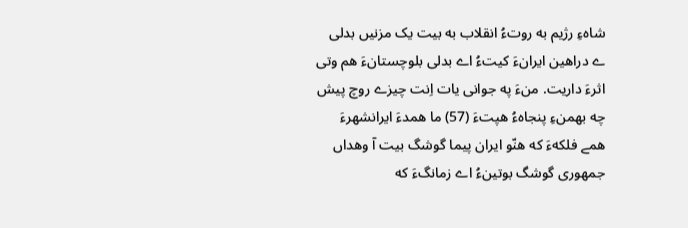شاهءِ رژیم به روتءُ انقلاب به بیت یک مزنیں بدلی ے دراهین ایرانءَ کیتءُ اے بدلی بلوچستانءَ هم وتی اثرءَ داریت. منءَ په جوانی یات اِنت چیزے روچ پیش چه بهمنءِ پنجاهءُ هپتءَ (57) ما همدءَ ایرانشهرءَ همے فلکهءَ که هنّو ایران پیما گوشگ بیت آ وهداں جمهوری گوشگ بوتینءُ اے زمانگءَ که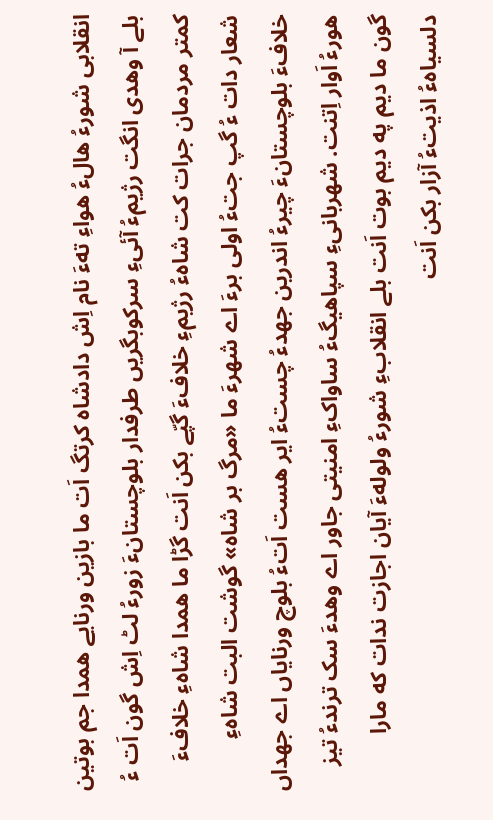انقلابی شورءُ هالءُ هواءِ تهءَ نام اِش دادشاه کرتگ اَت ما بازین ورنایے همدا جم بوتین بلے آ وهدی انگت رژیمءُ آئیءِ سرکوبگریں طرفدار بلوچستانءَ زورءُ لٹ اِش گون اَت ءُ کمتر مردمان جرات کت شاهءُ رژیمءِ خلافءَ گپّے بکن اَنت گڑا ما همدا شاهءِ خلافءَ شعار دات ءُ گپ جتءُ اولی برءَ اے شهرءَ ما «مرگ بر شاه» گوشت البت شاهءِ خلافءَ بلوچستانءَ چیرءُ اندرین جهدءُ چستءُ ایر هست اَتءُ بلوچ ورنایاں اے جهداں هورءُ اَوار اِتنت. شهربانیءِ سپاهیگءُ ساواکءِ امنیتی جاور اے وهدءَ سک ترندءُ تیز گون ما دیم په دیم بوت اَنت بلے انقلابءِ شورءُ ولولهءَ آیان اجازت ندات که مارا دلسیاهءُ اذیتءُ آزار بکن اَنت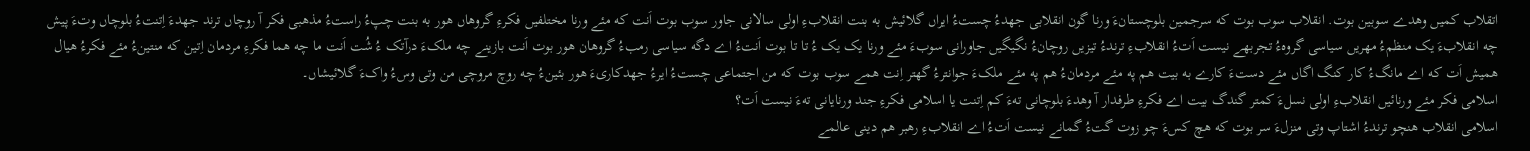اتقلاب کمیں وهدے سوبین بوت. انقلاب سوب بوت که سرجمین بلوچستانءَ ورنا گون انقلابی جهدءُ چستءُ ایراں گلائیش به بنت انقلابءِ اولی سالانی جاور سوب بوت اَنت که مئے ورنا مختلفیں فکرءِ گروهاں هور به بنت چپءُ راستءُ مذهبی فکر آ روچاں ترند جهدءَ اِتنتءُ بلوچاں وتءَ پیش چه انقلابءَ یک منظمءُ مهریں سیاسی گروهءُ تجربهے نیست اَتءُ انقلابءِ ترندءُ تیزیں روچانءُ نگیگیں جاورانی سوبءَ مئے ورنا یک یک ءُ تا تا بوت اَنتءُ اے دگه سیاسی رمبءُ گروهان هور بوت اَنت بازینے چه ملکءَ درآتک ءُ شُت اَنت ما چه هما فکرءِ مردمان اِتین که منتینءُ مئے فکرءُ هیال همیش اَت که اے مانگءُ کار کنگ اگاں مئے دستءَ کارے به بیت هم په مئے مردمانءُ هم په مئے ملکءَ جوانترءُ گهتر اِنت همے سوب بوت که من اجتماعی چستءُ ایرءُ جهدکاریءَ هور بئینءُ چه روچ مروچی من وتی وسءُ واکءَ گلائیشاں۔
اسلامی فکر مئے ورنائیں انقلابءِ اولی نسلءَ کمتر گندگ بیت اے فکرءِ طرفدار آ وهدءَ بلوچانی تهءَ کم اِتنت یا اسلامی فکرءِ جند ورنایانی تهءَ نیست اَت؟
اسلامی انقلاب هنچو ترندءُ اشتاپ وتی منزلءَ سر بوت که هچ کسءَ چو زوت گتءُ گمانے نیست اَتءُ اے انقلابءِ رهبر هم دینی عالمے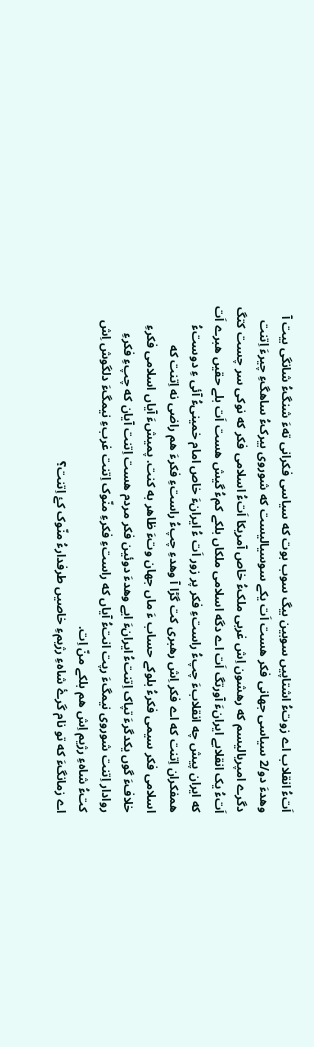اَتءُ انقلاب اے زوتءُ اشتاپیں سوبین بیگ سوب بوت که سیاسی فکرانی تهءَ شنگءُ شانگی بیت آ وهدءَ دو/2 سیاسی جهانی فکر هست اَت یکے سوسیالیست که شوروی بیرکءُ ساهگءِ چیرءَ اِتنت دگرے امپریالیسم که رهشون اِش غربی ملکءُ خاص آمریکا اَتءُ اسلامی فکر که نوکی سر چست کتگ اَتءُ یک انقلابے ایرانءَ آورتگ اَت اے دگه اسلامی ملکاں بلکے کمءُ گیش هست اَت بلے حقیں هبرے اَت که ایران پیش چه انقلابءَ چپءُ راستءِ فکر پر زور اَت ءُ ایرانءَ خاص امام خمینیءُ آئی ءِ دوستءُ همفکران اِتنت که اے فکر اِش رهبری کت گڑا آ وهدءِ چپءُ راستءِ فکرءَ هم راضی نه اِتنت که اسلامی فکر سیمی فکرءُ بلوکے حساب ءَ ماں جهان وتءَ ظاهر به کنت. پمیشءَ آیاں اسلامی فکرءِ خلافءَ گوں یکدگرءَ تپاک اِتنتءُ ایرانءَ ایے وهدءَ دوئین فکر مردم هست اِتنت آیان که چپءِ فکرءِ روادار اِتنت شوروی نیمگءَ رپت انتءُ آیاں که راستءِ فکرءِ منّوک اِتنت غربءِ نیمگءَ دلگوش اِش کتءُ شاهءِ رژیم اِش هم بلکے منّ اِت.
اے زمانگءَ که تو نام گرۓ شاهءِ رژیمءِ خاصیں طرفدارءُ منّوک کۓ اِتنت؟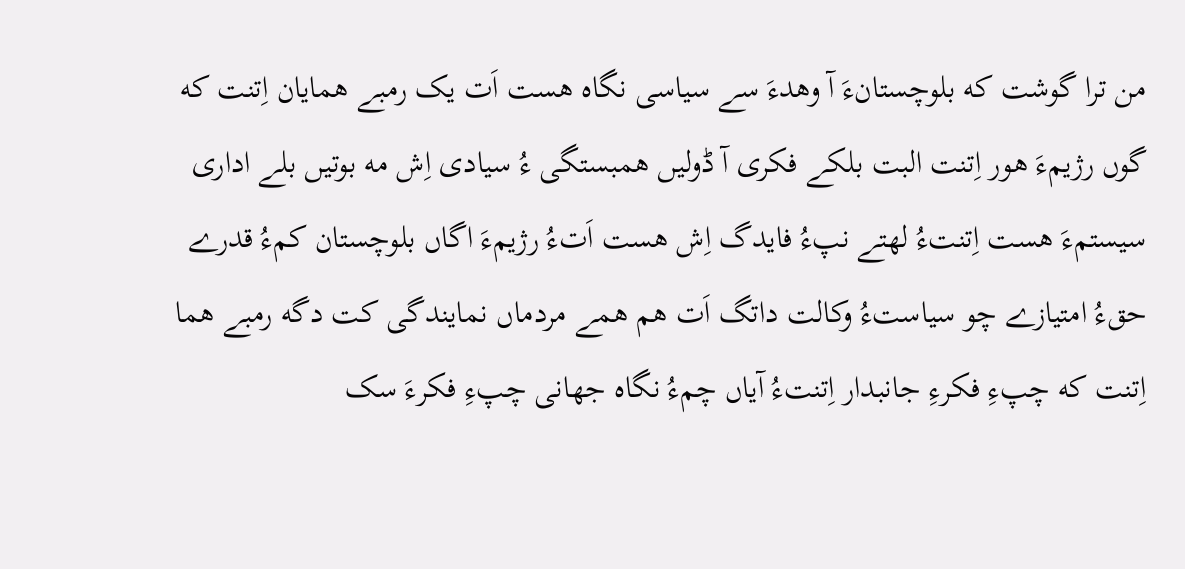من ترا گوشت که بلوچستانءَ آ وهدءَ سے سیاسی نگاه هست اَت یک رمبے همایان اِتنت که گوں رژیمءَ هور اِتنت البت بلکے فکری آ ڈولیں همبستگی ءُ سیادی اِش مه بوتیں بلے اداری سیستمءَ هست اِتنتءُ لهتے نپءُ فایدگ اِش هست اَتءُ رژیمءَ اگاں بلوچستان کمءُ قدرے حقءُ امتیازے چو سیاستءُ وکالت داتگ اَت هم همے مردماں نمایندگی کت دگه رمبے هما اِتنت که چپءِ فکرءِ جانبدار اِتنتءُ آیاں چمءُ نگاه جهانی چپءِ فکرءَ سک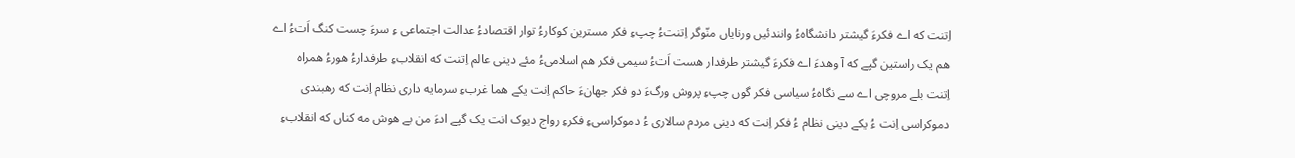اِتنت که اے فکرءَ گیشتر دانشگاهءُ وانندئیں ورنایاں منّوگر اِتنتءُ چپءِ فکر مسترین کوکارءُ توار اقتصادءُ عدالت اجتماعی ءِ سرءَ چست کنگ اَتءُ اے هم یک راستین گپے که آ وهدءَ اے فکرءَ گیشتر طرفدار هست اَتءُ سیمی فکر هم اسلامیءُ مئے دینی عالم اِتنت که انقلابءِ طرفدارءُ هورءُ همراه اِتنت بلے مروچی اے سے نگاهءُ سیاسی فکر گوں چپءِ پروش ورگءَ دو فکر جهانءَ حاکم اِنت یکے هما غربءِ سرمایه داری نظام اِنت که رهبندی دموکراسی اِنت ءُ یکے دینی نظام ءُ فکر اِنت که دینی مردم سالاری ءُ دموکراسیءِ فکرءِ رواج دیوک انت یک گپے ادءَ من بے هوش مه کناں که انقلابءِ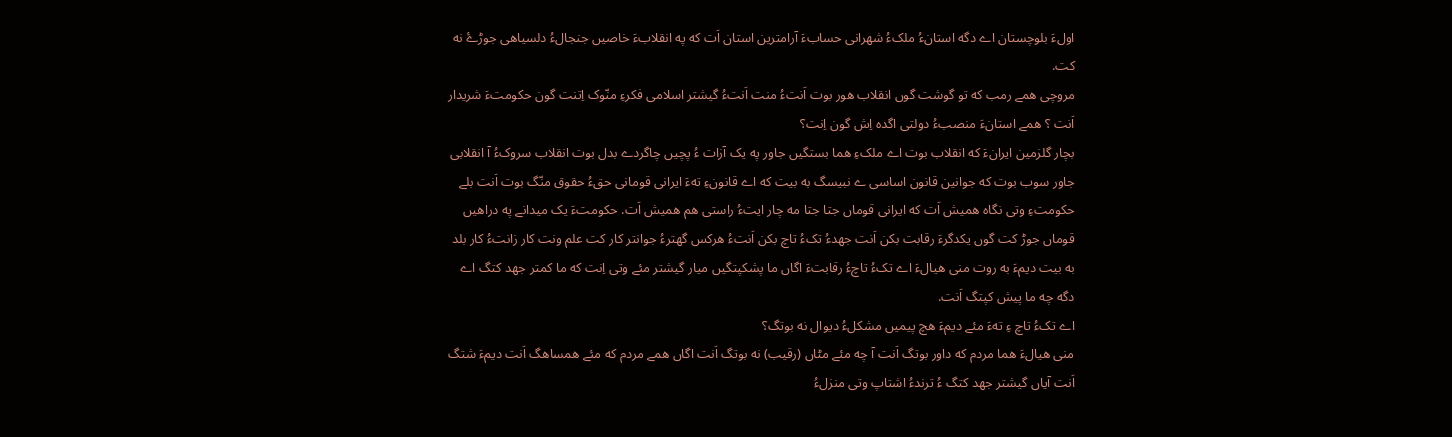اولءَ بلوچستان اے دگه استانءُ ملکءُ شهرانی حسابءَ آرامترین استان اَت که په انقلابءَ خاصیں جنجالءُ دلسیاهی جوڑۓ نه کت.
مروچی همے رمب که تو گوشت گوں انقلاب هور بوت اَنتءُ منت اَنتءُ گیشتر اسلامی فکرءِ منّوک اِتنت گون حکومتءَ شریدار اَنت ؟ همے استانءَ منصبءُ دولتی اگده اِش گون اِنت؟
بچار گلزمین ایرانءَ که انقلاب بوت اے ملکءِ هما بستگیں جاور په یک آزات ءُ پچیں چاگردے بدل بوت انقلاب سروکءُ آ انقلابی جاور سوب بوت که جوانین قانون اساسی ے نبیسگ به بیت که اے قانونءِ تهءَ ایرانی قومانی حقءُ حقوق منّگ بوت اَنت بلے حکومتءِ وتی نگاه همیش اَت که ایرانی قوماں جتا جتا مه چار ایتءُ راستی هم همیش اَت. حکومتءَ یک میدانے په دراهیں قوماں جوڑ کت گوں یکدگرءَ رقابت بکن اَنت جهدءُ تکءُ تاچ بکن اَنتءُ هرکس گهترءُ جوانتر کار کت علم ونت کار زانتءُ کار بلد به بیت دیمءَ به روت منی هیالءَ اے تکءُ تاچءُ رقابتءَ اگاں ما پشکپتگیں میار گیشتر مئے وتی اِنت که ما کمتر جهد کتگ اے دگه چه ما پیش کپتگ اَنت.
اے تکءُ تاچ ءِ تهءَ مئے دیمءَ هچ پیمیں مشکلءُ دیوال نه بوتگ؟
منی هیالءَ هما مردم که داور بوتگ اَنت آ چه مئے مٹاں (رقیب) نه بوتگ اَنت اگاں همے مردم که مئے همساهگ اَنت دیمءَ شتگ اَنت آیاں گیشتر جهد کتگ ءُ ترندءُ اشتاپ وتی منزلءُ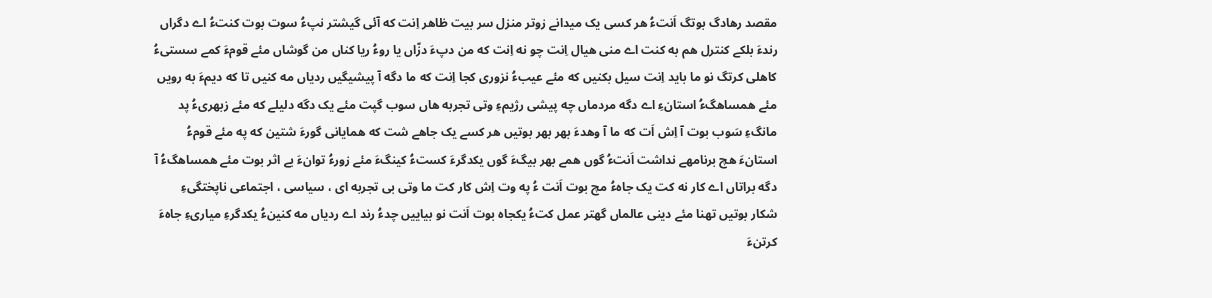مقصد رهادگ بوتگ اَنتءُ هر کسی یک میدانے زوتر منزل سر بیت ظاهر اِنت که آئی گیشتر نپءُ سوت بوت کنتءُ اے دگراں رندءَ بلکے کنترل هم به کنت اے منی هیال اِنت چو نه اِنت که من دپءَ دزّاں یا روءُ ریا کناں من گوشاں مئے قومءَ کمے سستیءُ کاهلی کرتگ نو ما باید اِنت سیل بکنیں که مئے عیبءُ نزوری کجا اِنت که ما دگه آ پیشیگیں ردیاں مه کنیں تا که دیمءَ به رویں مئے همساهگءُ استانءِ اے دگه مردماں چه پیشی رژیمءِ وتی تجربه هاں سوب گپت مئے یک دگه دلیلے که مئے زبهریءُ پد مانگءِ سَوب بوت آ اِش اَت که ما آ وهدءَ بهر بهر بوتیں هر کسے یک جاهے شت که همایانی گورءَ شتین که په مئے قومءُ استانءَ هچ برنامهے نداشت اَنتءُ گوں همے بهر بیگءَ گوں یکدگرءَ کستءُ کینگءَ مئے زورءُ توانءَ بے اثر بوت مئے همساهگءُ آ دگه براتاں اے کار نه کت یک جاهءُ مچ بوت اَنت ءُ په وت اِش کار کت ما وتی بی تجربه ای ، سیاسی ، اجتماعی ناپختگیءِ شکار بوتیں تهنا مئے دینی عالماں گهتر عمل کتءُ یکجاه بوت اَنت نو بیاییں چدءُ رند اے ردیاں مه کنینءُ یکدگرءِ میاریءِ جاهءَ کرتنءَ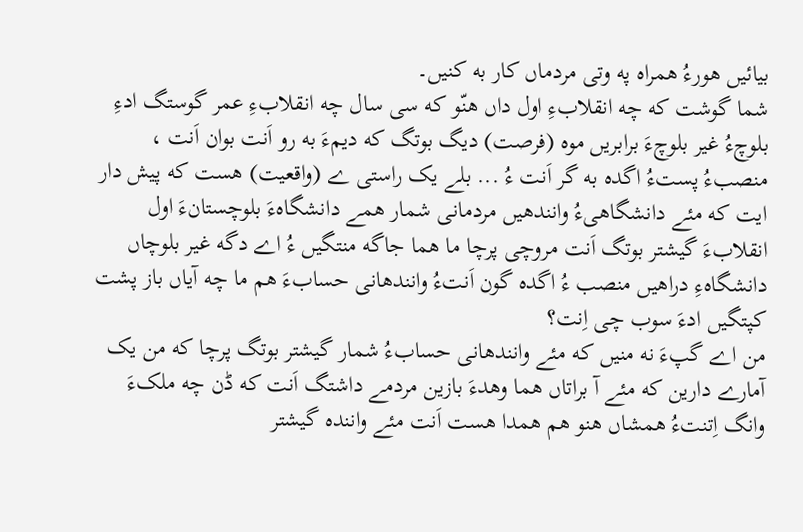بیائیں هورءُ همراه په وتی مردماں کار به کنیں۔
شما گوشت که چه انقلابءِ اول داں هنّو که سی سال چه انقلابءِ عمر گوستگ ادءِ بلوچءُ غیر بلوچءَ برابریں موه (فرصت) دیگ بوتگ که دیمءَ به رو اَنت بوان اَنت ، منصبءُ پستءُ اگده به گر اَنت ءُ ... بلے یک راستی ے (واقعیت) هست که پیش دار ایت که مئے دانشگاهیءُ وانندهیں مردمانی شمار همے دانشگاهءَ بلوچستانءَ اول انقلابءَ گیشتر بوتگ اَنت مروچی پرچا ما هما جاگه منتگیں ءُ اے دگه غیر بلوچاں دانشگاهءِ دراهیں منصب ءُ اگده گون اَنتءُ وانندهانی حسابءَ هم ما چه آیاں باز پشت کپتگیں ادءَ سوب چی اِنت؟
من اے گپءَ نه منیں که مئے وانندهانی حسابءُ شمار گیشتر بوتگ پرچا که من یک آمارے دارین که مئے آ براتاں هما وهدءَ بازین مردمے داشتگ اَنت که ڈن چه ملکءَ وانگ اِتنتءُ همشاں هنو هم همدا هست اَنت مئے واننده گیشتر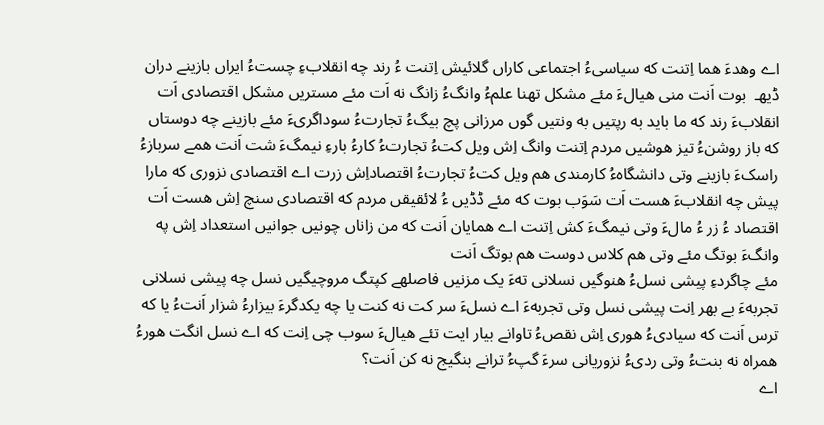اے وهدءَ هما اِتنت که سیاسیءُ اجتماعی کاراں گلائیش اِتنت ءُ رند چه انقلابءِ چستءُ ایراں بازینے دران ڈیهـ  بوت اَنت منی هیالءَ مئے مشکل تهنا علمءُ وانگءُ زانگ نه اَت مئے مستریں مشکل اقتصادی اَت انقلابءَ رند که ما باید به رپتیں به ونتیں گوں مرزانی پچ بیگءُ تجارتءُ سوداگریءَ مئے بازینے چه دوستاں که باز روشنءُ تیز هوشیں مردم اِتنت وانگ اِش ویل کتءُ تجارتءُ کارءُ بارءِ نیمگءَ شت اَنت همے سربازءُ راسکءَ بازینے وتی دانشگاهءُ کارمندی هم ویل کتءُ تجارتءُ اقتصاداِش زرت اے اقتصادی نزوری که مارا پیش چه انقلابءَ هست اَت سَوَب بوت که مئے ڈڈیں ءُ لائقیقں مردم که اقتصادی سنچ اِش هست اَت اقتصاد ءُ زر ءُ مالءَ وتی نیمگءَ کش اِتنت اے همایان اَنت که من زاناں چونیں جوانیں استعداد اِش په وانگءَ بوتگ مئے وتی هم کلاس دوست هم بوتگ اَنت
مئے چاگردءِ پیشی نسلءُ هنوگیں نسلانی تهءَ یک مزنیں فاصلهے کپتگ مروچیگیں نسل چه پیشی نسلانی تجربهءَ بے بهر اِنت پیشی نسل وتی تجربهءَ اے نسلءَ سر کت نه کنت یا چه یکدگرءَ بیزارءُ شزار اَنتءُ یا که ترس اَنت که سیادیءُ هوری اِش نقصءُ تاوانے بیار ایت تئے هیالءَ سوب چی اِنت که اے نسل انگت هورءُ همراه نه بنتءُ وتی ردیءُ نزوریانی سرءَ گپءُ ترانے بنگیج نه کن اَنت؟
اے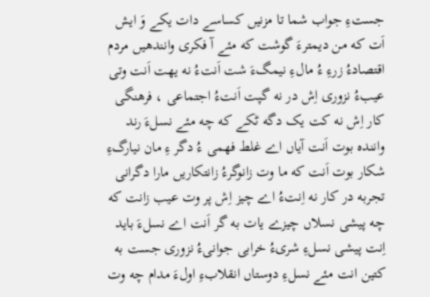جستءِ جواب شما تا مزنیں کساسے دات یکے وَ ایش اَت که من دیمترءَ گوشت که مئے آ فکری وانندهیں مردم اقتصادءُ زرءِ ءُ مالءِ نیمگءَ شت اَنتءُ نه یهت اَنت وتی عیبءُ نزوری اِش در نه گپت اَنتءُ اجتماعی ، فرهنگی کار اِش نه کت یک دگه ٹکے که چه مئے نسلءَ رند واننده بوت اَنت آیاں اے غلط فهمی ءُ دگر ءِ مان نیارگءِ شکار بوت اَنت که ما وت زانوگرءُ زانتکاریں مارا دگرانی تجربه در کار نه اِنتءُ اے چیز اِش پر وت عیب زانت که چه پیشی نسلاں چیزے یات به گر اَنت اے نسلءَ باید اِنت پیشی نسلءِ شریءُ خرابی جوانیءُ نزوری جست به کتین انت مئے نسلءِ دوستاں انقلابءِ اولءَ مدام چه وت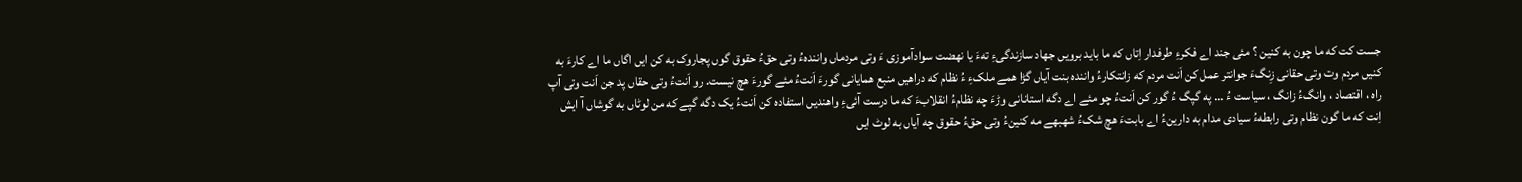جست کت که ما چون به کنین ؟ مئی جند اے فکرءِ طرفدار اِتاں که ما باید برویں جهاد سازندگیءِ تهءَ یا نهضت سوادآموزی ءَ وتی مردماں وانندهءُ وتی حقءُ حقوق گوں پجاروک به کن ایں اگاں ما اے کارءَ به کنیں مردم وت وتی حقانی زِنگءَ جوانتر عمل کن اَنت مردم که زانتکارءُ واننده بنت آیاں گڑا همے ملکءِ ءُ نظام که دراهیں منبع همایانی گورءَ اَنتءُ مئے گورءَ هچ نیست. رو اَنتءُ وتی حقاں پد جن اَنت وتی آپ راه ، اقتصاد ، وانگءُ زانگ ، سیاست ءُ ... په گپگ ءُ گور کن اَنتءُ چو مئے اے دگه استانانی وڑءَ چه نظامءُ انقلابءَ که ما درست آئیءِ واهندیں استفاده کن اَنتءُ یک دگه گپے که من لوٹاں به گوشاں آ ایش اِنت که ما گون نظام وتی رابطهءُ سیادی مدام به دارینءُ اے بابتءَ هچ شکءُ شهبهے مه کنینءُ وتی حقءُ حقوق چه آیاں به لوٹ ایں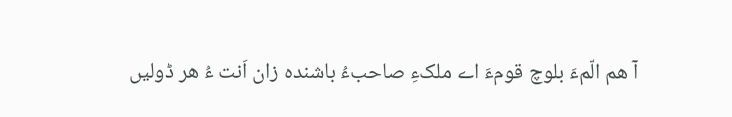آ هم الّمءَ بلوچ قومءَ اے ملکءِ صاحبءُ باشنده زان اَنت ءُ هر ڈولیں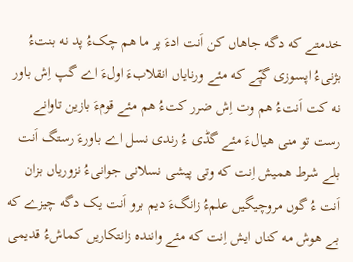خدمتے که دگه جاهاں کن اَنت ادءَ پر ما هم چکءُ پد نه بنتءُ بژنیءُ اپسوزی گپّے که مئے ورنایاں انقلابءَ اولءَ اے گپ اِش باور نه کت اَنتءُ هم وت اِش ضرر کتءُ هم مئے قومءَ بازین تاوانے رست تو منی هیالءَ مئے گڈی ءُ رندی نسل اے باورءَ رستگ اَنت بلے شرط همیش اِنت که وتی پیشی نسلانی جوانیءُ نزوریاں بزان اَنت ءُ گوں مروچیگیں علمءُ زانگءَ دیم برو اَنت یک دگه چیزے که بے هوش مه کناں ایش اِنت که مئے واننده زانتکاریں کماشءُ قدیمی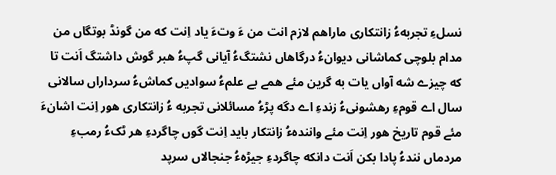نسلءِ تجربهءُ زانتکاری ماراهم لازم انت من ءَ وتءَ یاد اِنت که من گونڈ بوتگاں من مدام بلوچی کماشانی دیوانءُ درگاهاں نشتگءُ آیانی گپءُ هبر گوش داشتگ اَنت تا که چیزے شه آواں یات به گرین مئے همے بے علمءُ سوادیں کماشءُ سرداراں سالانی سال اے قومءِ رهشونیءُ زندءِ اے دگه پڑءُ مسائلانی تجربه ءُ زانتکاری هور اِنت اشانءَ مئے قوم تاریخ هور اِنت مئے وانندهءُ زانتکار باید اِنت گوں چاگردءِ هر ٹکءُ رمبءِ مردماں نندءُ پادا بکن اَنت دانکه چاگردءِ جیڑهءُ جنجالاں سرپد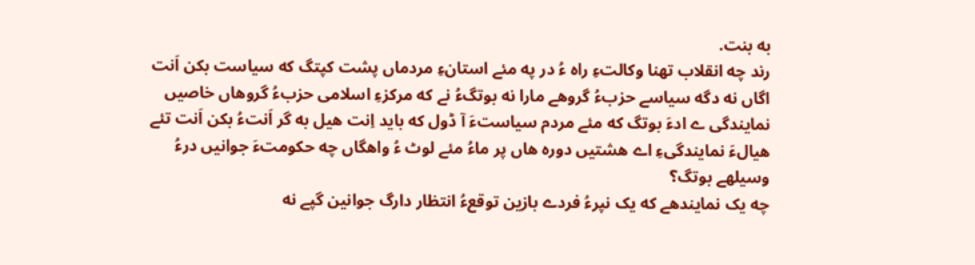به بنت.
رند چه انقلاب تهنا وکالتءِ راه ءُ در په مئے استانءِ مردماں پشت کپتگ که سیاست بکن اَنت اگاں نه دگه سیاسے حزبءُ گروهے مارا نه بوتگءُ نے که مرکزءِ اسلامی حزبءُ گروهاں خاصیں نمایندگی ے ادءَ بوتگ که مئے مردم سیاستءَ آ ڈول که باید اِنت هیل به گر اَنتءُ بکن اَنت تئے هیالءَ نمایندگیءِ اے هشتیں دوره هاں پر ماءُ مئے لوٹ ءُ واهگاں چه حکومتءَ جوانیں درءُ وسیلهے بوتگ؟
چه یک نمایندهے که یک نپرءُ فردے بازین توقعءُ انتظار دارگ جوانین گپے نه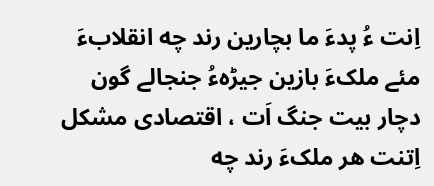اِنت ءُ پدءَ ما بچارین رند چه انقلابءَ مئے ملکءَ بازین جیڑهءُ جنجالے گون دچار بیت جنگ اَت ، اقتصادی مشکل اِتنت هر ملکءَ رند چه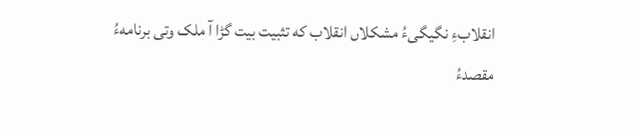انقلابءِ نگیگیءُ مشکلاں انقلاب که تثبیت بیت گڑا آ ملک وتی برنامهءُ مقصدءُ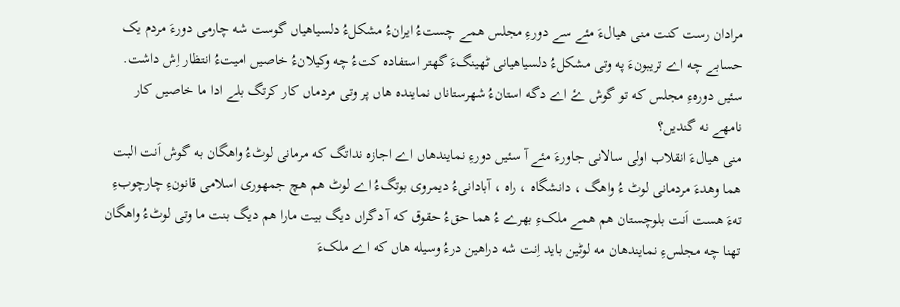مرادان رست کنت منی هیالءَ مئے سے دورءِ مجلس همے چستءُ ایرانءُ مشکلءُ دلسیاهیاں گوست شه چارمی دورءَ مردم یک حسابے چه اے تریبونءَ په وتی مشکلءُ دلسیاهیانی ٹهینگءَ گهتر استفاده کتءُ چه وکیلانءُ خاصیں امیتءُ انتظار اِش داشت.
سئیں دورهءِ مجلس که تو گوش ۓ اے دگه استانءُ شهرستاناں نماینده هاں پر وتی مردماں کار کرتگ بلے ادا ما خاصیں کار نامهے نه گندیں؟
منی هیالءَ انقلاب اولی سالانی جاورءَ مئے آ سئیں دورءِ نمایندهاں اے اجازه نداتگ که مرمانی لوٹءُ واهگان به گوش اَنت البت هما وهدءَ مردمانی لوٹ ءُ واهگ ، دانشگاه ، راه ، آبادانیءُ دیمروی بوتگءُ اے لوٹ هم هچ جمهوری اسلامی قانونءِ چارچوبءِ تهءَ هست اَنت بلوچستان هم همے ملکءِ بهرے ءُ هما حقءُ حقوق که آ دگراں دیگ بیت مارا هم دیگ بنت ما وتی لوٹءُ واهگان تهنا چه مجلسءِ نمایندهان مه لوٹین باید اِنت شه دراهین درءُ وسیله هاں که اے ملکءَ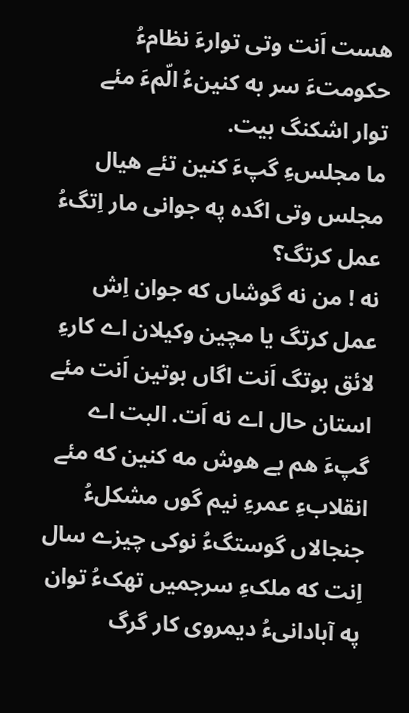هست اَنت وتی توارءَ نظامءُ حکومتءَ سر به کنینءُ الّمءَ مئے توار اشکنگ بیت.
ما مجلسءِ گپءَ کنین تئے هیال مجلس وتی اگده په جوانی مار اِتگءُ عمل کرتگ؟
نه ! من نه گوشاں که جوان اِش عمل کرتگ یا مچین وکیلان اے کارءِ لائق بوتگ اَنت اگاں بوتین اَنت مئے استان حال اے نه اَت. البت اے گپءَ هم بے هوش مه کنین که مئے انقلابءِ عمرءِ نیم گوں مشکلءُ جنجالاں گوستگءُ نوکی چیزے سال اِنت که ملکءِ سرجمیں تهکءُ توان په آبادانیءُ دیمروی کار گرگ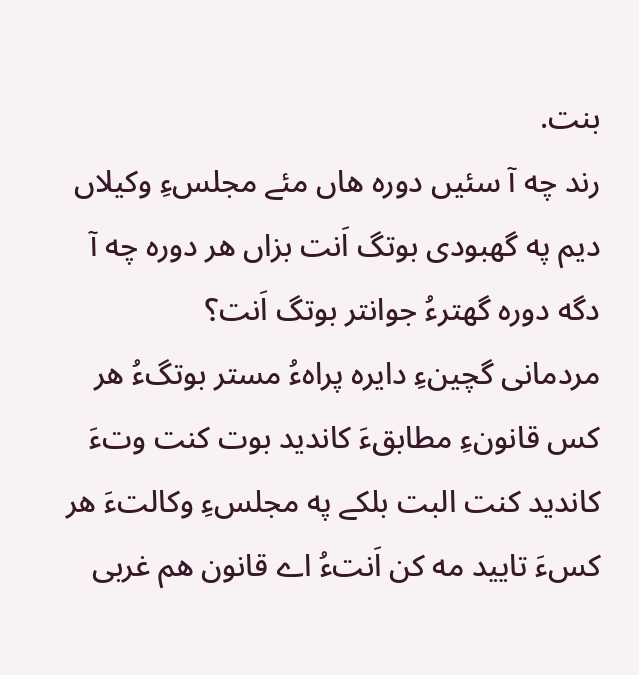بنت.
رند چه آ سئیں دوره هاں مئے مجلسءِ وکیلاں دیم په گهبودی بوتگ اَنت بزاں هر دوره چه آ دگه دوره گهترءُ جوانتر بوتگ اَنت؟
مردمانی گچینءِ دایره پراهءُ مستر بوتگءُ هر کس قانونءِ مطابقءَ کاندید بوت کنت وتءَ کاندید کنت البت بلکے په مجلسءِ وکالتءَ هر کسءَ تایید مه کن اَنتءُ اے قانون هم غربی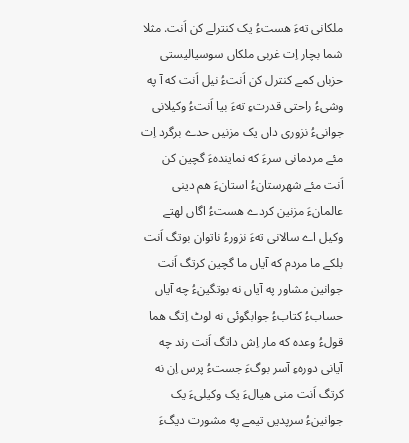ملکانی تهءَ هستءُ یک کنترلے کن اَنت. مثلا شما بچار اِت غربی ملکاں سوسیالیستی حزباں کمے کنترل کن اَنتءُ نیل اَنت که آ په وشیءُ راحتی قدرتءِ تهءَ بیا اَنتءُ وکیلانی جوانیءُ نزوری داں یک مزنیں حدے برگرد اِت مئے مردمانی سرءَ که نمایندهءَ گچین کن اَنت مئے شهرستانءُ استانءَ هم دینی عالمانءَ مزنین کردے هستءُ اگاں لهتے وکیل اے سالانی تهءَ نزورءُ ناتوان بوتگ اَنت بلکے ما مردم که آیاں ما گچین کرتگ اَنت جوانین مشاور په آیاں نه بوتگینءُ چه آیاں حسابءُ کتابءُ جوابگوئی نه لوٹ اِتگ هما قولءُ وعده که مار اِش داتگ اَنت رند چه آیانی دورهءِ آسر بوگءَ جستءُ پرس اِن نه کرتگ اَنت منی هیالءَ یک وکیلیءَ یک جوانینءُ سرپدیں تیمے په مشورت دیگءَ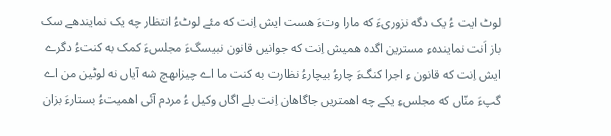لوٹ ایت ءُ یک دگه نزوریءَ که مارا وتءَ هست ایش اِنت که مئے لوٹءُ انتظار چه یک نمایندهے سک باز اَنت نمایندهءِ مسترین اگده همیش اِنت که جوانیں قانون نبیسگءَ مجلسءَ کمک به کنتءُ دگرے ایش اِنت که قانون ءِ اجرا کنگءَ چارءُ بیچارءُ نظارت به کنت ما اے چیزاںهچ شه آیاں نه لوٹین من اے گپءَ منّاں که مجلسءِ یکے چه اهمتریں جاگاهان اِنت بلے اگاں وکیل ءُ مردم آئی اهمیتءُ بستارءَ بزان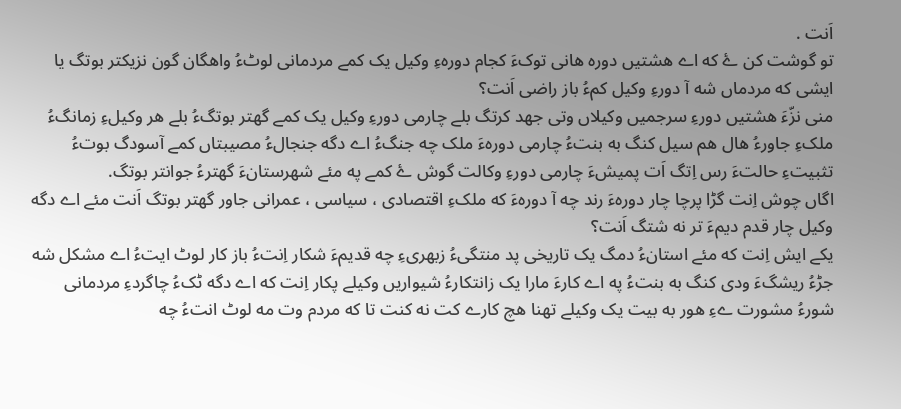اَنت .
تو گوشت کن ۓ که اے هشتیں دوره هانی توکءَ کجام دورهءِ وکیل یک کمے مردمانی لوٹءُ واهگان گون نزیکتر بوتگ یا ایشی که مردماں شه آ دورءِ وکیل کمءُ باز راضی اَنت؟
منی نزّءَ هشتیں دورءِ سرجمیں وکیلاں وتی جهد کرتگ بلے چارمی دورءِ وکیل یک کمے گهتر بوتگءُ بلے هر وکیلءِ زمانگءُ ملکءِ جاورءُ هال هم سیل کنگ به بنتءُ چارمی دورهءَ ملک چه جنگءُ اے دگه جنجالءُ مصیبتاں کمے آسودگ بوتءُ تثبیتءِ حالتءَ رس اِتگ اَت پمیشءَ چارمی دورءِ وکالت گوش ۓ کمے په مئے شهرستانءَ گهترءُ جوانتر بوتگ.
اگاں چوش اِنت گڑا پرچا چار دورهءَ رند چه آ دورهءَ که ملکءِ اقتصادی ، سیاسی ، عمرانی جاور گهتر بوتگ اَنت مئے اے دگه وکیل چار قدم دیمءَ تر نه شتگ اَنت؟
یکے ایش اِنت که مئے استانءُ دمگ یک تاریخی پد منتگیءُ زبهریءِ چه قدیمءَ شکار اِنتءُ باز کار لوٹ ایتءُ اے مشکل شه جڑءُ ریشگءَ ودی کنگ به بنتءُ په اے کارءَ مارا یک زانتکارءُ شیواریں وکیلے پکار اِنت که اے دگه ٹکءُ چاگردءِ مردمانی شورءُ مشورت ےءِ هور به بیت یک وکیلے تهنا هچ کارے کت نه کنت تا که مردم وت مه لوٹ انتءُ چه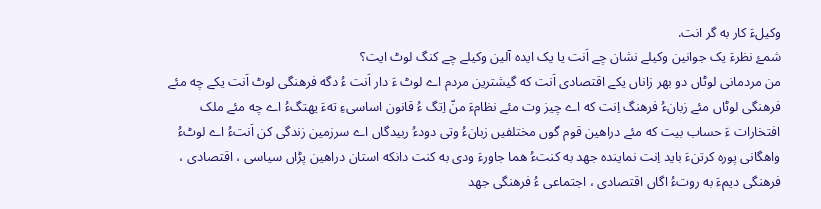وکیلءَ کار به گر انت.
شمۓ نظرءَ یک جوانین وکیلے نشان چے اَنت یا یک ایده آلین وکیلے چے کنگ لوٹ ایت؟
من مردمانی لوٹاں دو بهر زاناں یکے اقتصادی اَنت که گیشترین مردم اے لوٹ ءَ دار اَنت ءُ دگه فرهنگی لوٹ اَنت یکے چه مئے فرهنگی لوٹاں مئے زبانءُ فرهنگ اِنت که اے چیز وت مئے نظامءَ منّ اِتگ ءُ قانون اساسیءِ تهءَ یهتگءُ اے چه مئے ملک افتخارات ءَ حساب بیت که مئے دراهین قوم گوں مختلفیں زبانءُ وتی دودءُ ربیدگاں اے سرزمین زندگی کن اَنتءُ اے لوٹءُ واهگانی پوره کرتنءَ باید اِنت نماینده جهد به کنتءُ هما جاورءَ ودی به کنت دانکه استان دراهین پڑاں سیاسی ، اقتصادی ، فرهنگی دیمءَ به روتءُ اگاں اقتصادی ، اجتماعی ءُ فرهنگی جهد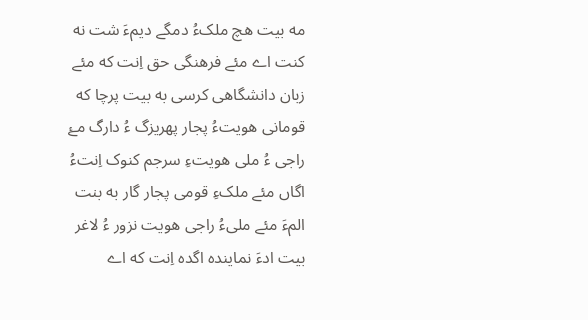مه بیت هچ ملکءُ دمگے دیمءَ شت نه کنت اے مئے فرهنگی حق اِنت که مئے زبان دانشگاهی کرسی به بیت پرچا که قومانی هویتءُ پجار پهریزگ ءُ دارگ مۓ راجی ءُ ملی هویتءِ سرجم کنوک اِنتءُ اگاں مئے ملکءِ قومی پجار گار به بنت المءَ مئے ملیءُ راجی هویت نزور ءُ لاغر بیت ادءَ نماینده اگده اِنت که اے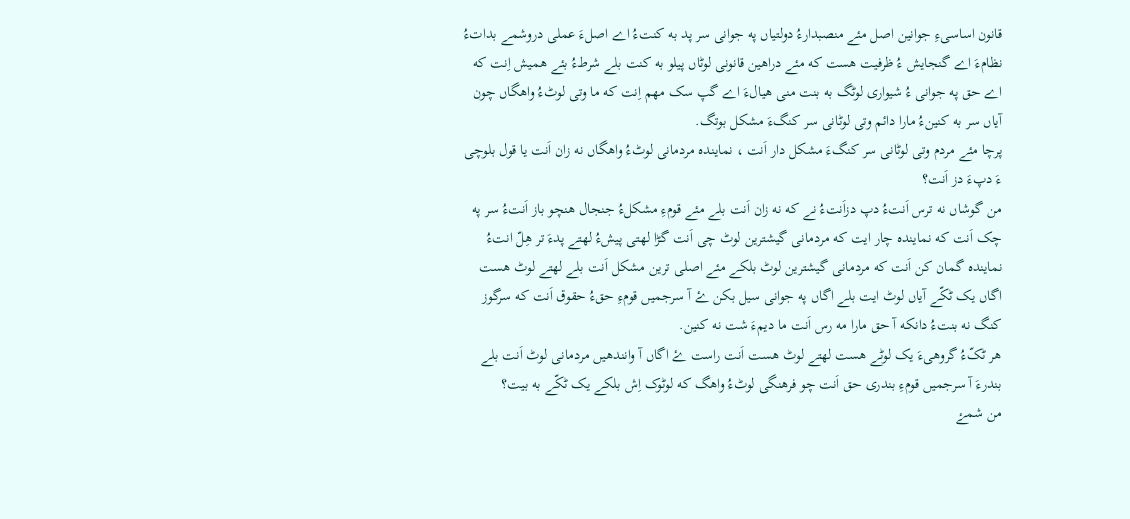قانون اساسیءِ جوانین اصل مئے منصبدارءُ دولتیاں په جوانی سر پد به کنتءُ اے اصلءَ عملی دروشمے بداتءُ نظامءَ اے گنجایش ءُ ظرفیت هست که مئے دراهین قانونی لوٹاں پیلو به کنت بلے شرطءُ بئے همیش اِنت که اے حق په جوانی ءُ شیواری لوٹگ به بنت منی هیالءَ اے گپ سک مهم اِنت که ما وتی لوٹءُ واهگاں چون آیاں سر به کنینءُ مارا دائم وتی لوٹانی سر کنگءَ مشکل بوتگ.
پرچا مئے مردم وتی لوٹانی سر کنگءَ مشکل دار اَنت ، نماینده مردمانی لوٹءُ واهگاں نه زان اَنت یا قول بلوچی ءَ دپءَ دز اَنت؟
من گوشاں نه ترس اَنتءُ دپ دزاَنتءُ نے که نه زان اَنت بلے مئے قومءِ مشکلءُ جنجال هنچو باز اَنتءُ سر په چک اَنت که نماینده چار ایت که مردمانی گیشترین لوٹ چی اَنت گڑا لهتی پیشءُ لهتے پدءَ تر هِلّ انتءُ نماینده گمان کن اَنت که مردمانی گیشترین لوٹ بلکے مئے اصلی ترین مشکل اَنت بلے لهتے لوٹ هست اگاں یک ٹکّے آیاں لوٹ ایت بلے اگاں په جوانی سیل بکن ۓ آ سرجمیں قومءِ حقءُ حقوق اَنت که سرگوز کنگ نه بنتءُ دانکه آ حق مارا مه رس اَنت ما دیمءَ شت نه کنین.
هر ٹکّءُ گروهیءَ یک لوٹے هست لهتے لوٹ هست اَنت راست ۓ اگاں آ وانندهیں مردمانی لوٹ اَنت بلے بندرءَ آ سرجمیں قومءِ بندری حق اَنت چو فرهنگی لوٹءُ واهگ که لوٹوک اِش بلکے یک ٹکّے به بیت؟
من شمۓ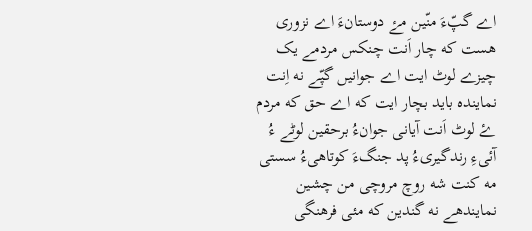اے گپّءَ منّین مۓ دوستانءَ اے نزوری هست که چار اَنت چنکس مردمے یک چیزے لوٹ ایت اے جوانیں گپّے نه اِنت نماینده باید بچار ایت که اے حق که مردم ۓ لوٹ اَنت آیانی جوانءُ برحقین لوٹے ءُ آئیءِ رندگیریءُ پد جنگءَ کوتاهیءُ سستی مه کنت شه روچ مروچی من چشین نمایندهے نه گندین که مئی فرهنگی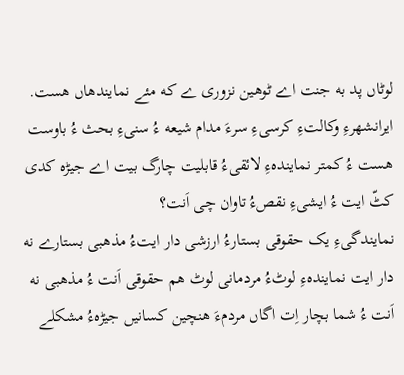لوٹاں پد به جنت اے ٹوهین نزوری ے که مئے نمایندهاں هست.
ایرانشهرءِ وکالتءِ کرسیءِ سرءَ مدام شیعه ءُ سنیءِ بحث ءُ باوست هست ءُ کمتر نمایندهءِ لائقیءُ قابلیت چارگ بیت اے جیڑه کدی کٹّ ایت ءُ ایشیءِ نقصءُ تاوان چی اَنت؟
نمایندگیءِ یک حقوقی بستارءُ ارزشی دار ایتءُ مذهبی بستارے نه دار ایت نمایندهءِ لوٹءُ مردمانی لوٹ هم حقوقی اَنت ءُ مذهبی نه اَنت ءُ شما بچار اِت اگاں مردمءَ هنچین کسانیں جیڑهءُ مشکلے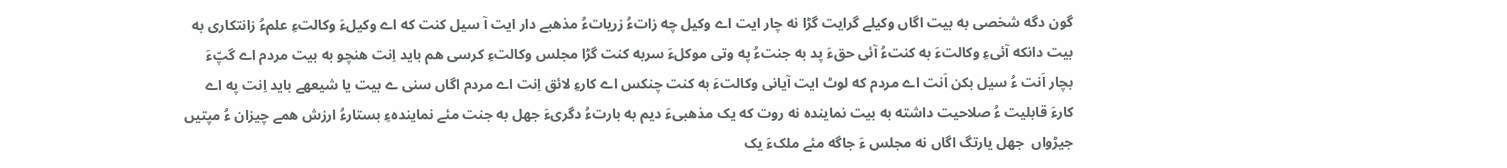گون دگه شخصی به بیت اگاں وکیلے گرایت گڑا نه چار ایت اے وکیل چه زاتءُ زریاتءُ مذهبے دار ایت آ سیل کنت که اے وکیلءَ وکالتءِ علمءُ زانتکاری به بیت دانکه آئیءِ وکالتءَ به کنتءُ آئی حقءَ پد به جنتءُ په وتی موکلءَ سربه کنت گڑا مجلس وکالتءِ کرسی هم باید اِنت هنچو به بیت مردم اے گپّءَ بچار اَنت ءُ سیل بکن اَنت اے مردم که لوٹ ایت آیانی وکالتءَ به کنت چنکس اے کارءِ لائق اِنت اے مردم اگاں سنی ے بیت یا شیعهے باید اِنت په اے کارءَ قابلیت ءُ صلاحیت داشته به بیت نماینده نه روت که یک مذهبیءَ دیم به بارتءُ دگریءَ جهل به جنت مئے نمایندهءِ بستارءُ ارزش همے چیزان ءُ مپتیں جیڑواں  جهل یارتگ اگاں نه مجلس ءَ جاگه مئے ملکءَ یک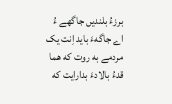برزءُ بلندیں جاگهے ءُ اے جاگهءَ باید اِنت یک مردمے به روت که هما قدءُ بالادءَ بدارایت که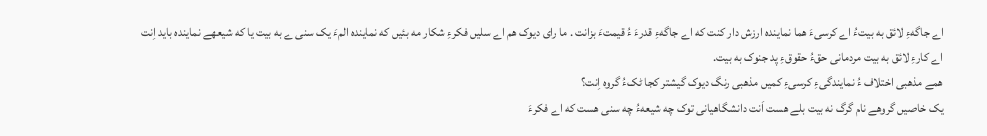اے جاگهءِ لائق به بیتءُ اے کرسیءَ هما نماینده ارزش دار کنت که اے جاگهءِ قدرءَ ءُ قیمتءَ بزانت . ما رای دیوک هم اے سلیں فکرءِ شکار مه بئیں که نماینده المءَ یک سنی ے به بیت یا که شیعهے نماینده باید اِنت اے کارءِ لائق به بیت مردمانی حقءُ حقوقءِ پد جنوک به بیت.
همے مذهبی اختلاف ءُ نمایندگیءِ کرسیءِ کمیں مذهبی رنگ دیوک گیشتر کجا ٹکءُ گروه اِنت؟
یک خاصیں گروهے نام گرگ نه بیت بلے هست اَنت دانشگاهیانی توک چه شیعهءُ چه سنی هست که اے فکرءَ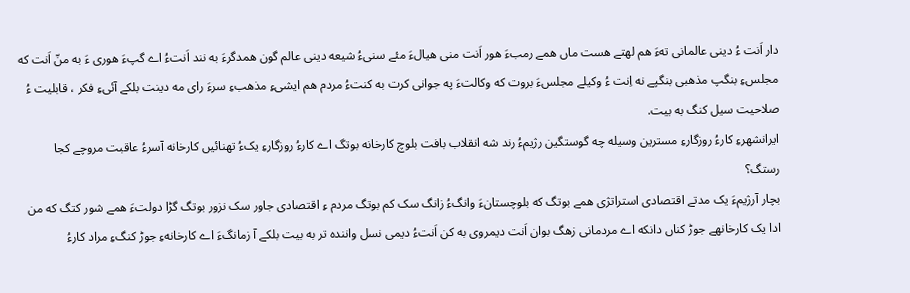دار اَنت ءُ دینی عالمانی تهءَ هم لهتے هست ماں همے رمبءَ هور اَنت منی هیالءَ مئے سنیءُ شیعه دینی عالم گون همدگرءَ به نند اَنتءُ اے گپءَ هوری ءَ به منّ اَنت که مجلسءِ بنگپ مذهبی بنگپے نه اِنت ءُ وکیلے مجلسءَ بروت که وکالتءَ په جوانی کرت به کنتءُ مردم هم ایشیءِ مذهبءِ سرءَ رای مه دینت بلکے آئیءِ فکر ، قابلیت ءُ صلاحیت سیل کنگ به بیت.
ایرانشهرءِ کارءُ روزگارءِ مسترین وسیله چه گوستگین رژیمءُ رند شه انقلاب بافت بلوچ کارخانه بوتگ اے کارءُ روزگارءِ یکءُ تهنائیں کارخانه آسرءُ عاقبت مروچے کجا رستگ؟
بچار آرژیمءَ یک مدتے اقتصادی استراتژی همے بوتگ که بلوچستانءَ وانگءُ زانگ سک کم بوتگ مردم ءِ اقتصادی جاور سک نزور بوتگ گڑا دولتءَ همے شور کتگ که من ادا یک کارخانهے جوڑ کناں دانکه اے مردمانی زهگ بوان اَنت دیمروی به کن اَنتءُ دیمی نسل واننده تر به بیت بلکے آ زمانگءَ اے کارخانهءِ جوڑ کنگءِ مراد کارءُ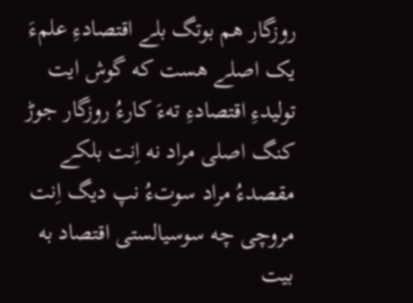روزگار هم بوتگ بلے اقتصادءِ علمءَ یک اصلے هست که گوش ایت تولیدءِ اقتصادءِ تهءَ کارءُ روزگار جوڑ کنگ اصلی مراد نه اِنت بلکے مقصدءُ مراد سوتءُ نپ دیگ اِنت مروچی چه سوسیالستی اقتصاد به بیت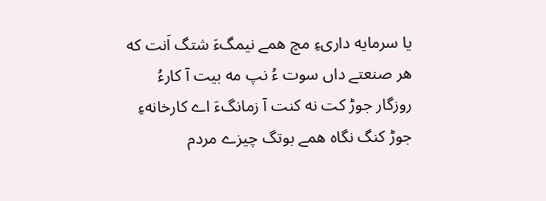یا سرمایه داریءِ مچ همے نیمگءَ شتگ اَنت که هر صنعتے داں سوت ءُ نپ مه بیت آ کارءُ روزگار جوڑ کت نه کنت آ زمانگءَ اے کارخانهءِ جوڑ کنگ نگاه همے بوتگ چیزے مردم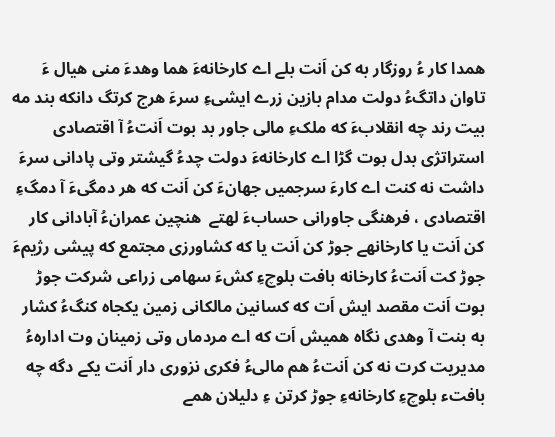همدا کار ءُ روزگار به کن اَنت بلے اے کارخانهءَ هما وهدءَ منی هیال ءَ تاوان داتگءُ دولت مدام بازین زرے ایشیءِ سرءَ هرج کرتگ دانکه بند مه بیت رند چه انقلابءَ که ملکءِ مالی جاور بد بوت اَنتءُ آ اقتصادی استراتژی بدل بوت گڑا اے کارخانهءَ دولت چدءُ گیشتر وتی پادانی سرءَ داشت نه کنت اے کارءَ سرجمیں جهانءَ کن اَنت که هر دمگیءَ آ دمگءِ اقتصادی ، فرهنگی جاورانی حسابءَ لهتے  هنچین عمرانءُ آبادانی کار کن اَنت یا کارخانهے جوڑ کن اَنت یا که کشاورزی مجتمع که پیشی رژیمءَ جوڑ کت اَنتءُ کارخانه بافت بلوچءِ کشءَ سهامی زراعی شرکت جوڑ بوت اَنت مقصد ایش اَت که کسانین مالکانی زمین یکجاه کنگءُ کشار به بنت آ وهدی نگاه همیش اَت که اے مردماں وتی زمینان وت ادارهءُ مدیریت کرت نه کن اَنتءُ هم مالیءُ فکری نزوری دار اَنت یکے دگه چه بافتء بلوچءِ کارخانهءِ جوڑ کرتن ءِ دلیلان همے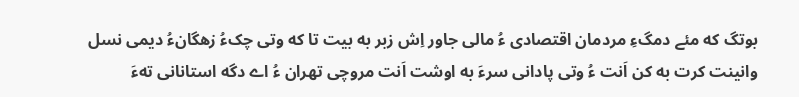بوتگ که مئے دمگءِ مردمان اقتصادی ءُ مالی جاور اِش زبر به بیت تا که وتی چکءُ زهگانءُ دیمی نسل وانینت کرت به کن اَنت ءُ وتی پادانی سرءَ به اوشت اَنت مروچی تهران ءُ اے دگه استانانی تهءَ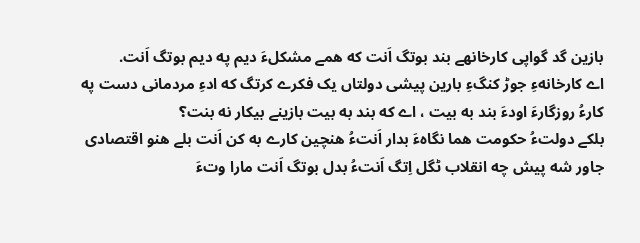بازین گد گواپی کارخانهے بند بوتگ اَنت که همے مشکلءَ دیم په دیم بوتگ اَنت.
اے کارخانهءِ جوڑ کنگءِ بارین پیشی دولتاں یک فکرے کرتگ که ادءِ مردمانی دست په کارءُ روزگارءَ اودءَ بند به بیت ، اے که بند به بیت بازینے بیکار نه بنت؟
بلکے دولتءُ حکومت هما نگاهءَ بدار اَنتءُ هنچین کارے به کن اَنت بلے هنو اقتصادی جاور شه پیش چه انقلاب ٹگل اِتگ اَنتءُ بدل بوتگ اَنت مارا وتءَ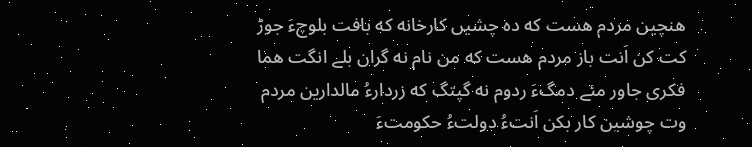هنچین مردم هست که ده چشیں کارخانه که بافت بلوچءَ جوڑ کت کن اَنت باز مردم هست که من نام نه گران بلے انگت هما فکری جاور مئے دمگءَ ردوم نه گپتگ که زردارءُ مالدارین مردم وت چوشین کار بکن اَنتءُ دولتءُ حکومتءَ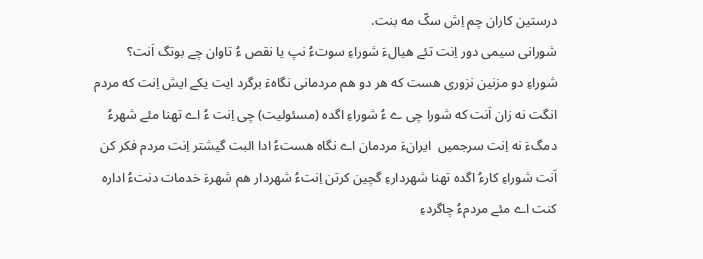درستین کاران چم اِش سکّ مه بنت.
شورانی سیمی دور اِنت تئے هیالءَ شوراءِ سوتءُ نپ یا نقص ءُ تاوان چے بوتگ اَنت؟
شوراءِ دو مزنین نزوری هست که هر دو هم مردمانی نگاهءَ برگرد ایت یکے ایش اِنت که مردم انگت نه زان اَنت که شورا چی ے ءُ شوراءِ اگده (مسئولیت) چی اِنت ءُ اے تهنا مئے شهرءُ دمگءَ نه اِنت سرجمیں  ایرانءَ مردمان اے نگاه هستءُ ادا البت گیشتر اِنت مردم فکر کن اَنت شوراءِ کارءُ اگده تهنا شهردارءِ گچین کرتن اِنتءُ شهردار هم شهرءَ خدمات دنتءُ اداره کنت اے مئے مردمءُ چاگردءِ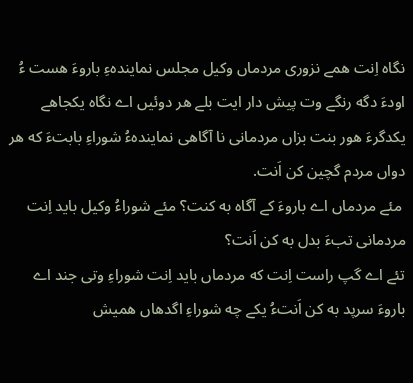نگاه اِنت همے نزوری مردماں وکیل مجلس نمایندهءِ باروءَ هست ءُ اودءَ دگه رنگے وت پیش دار ایت بلے هر دوئیں اے نگاه یکجاهے یکدگرءَ هور بنت بزاں مردمانی نا آگاهی نمایندهءُ شوراءِ بابتءَ که هر دواں مردم گچین کن اَنت.
 مئے مردماں اے باروءَ کے آگاه به کنت؟ مئے شوراءُ وکیل باید اِنت مردمانی تبءَ بدل به کن اَنت؟
تئے اے گپ راست اِنت که مردماں باید اِنت شوراءِ وتی جند اے باروءَ سرپد به کن اَنتءُ یکے چه شوراءِ اگدهاں همیش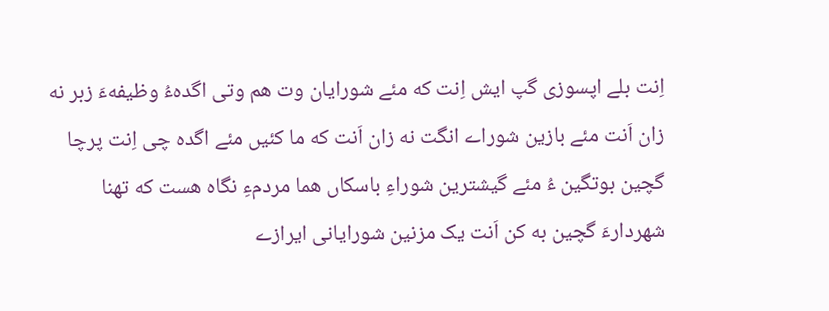اِنت بلے اپسوزی گپ ایش اِنت که مئے شورایان وت هم وتی اگدهءُ وظیفهءَ زبر نه زان اَنت مئے بازین شوراے انگت نه زان اَنت که ما کئیں مئے اگده چی اِنت پرچا گچین بوتگین ءُ مئے گیشترین شوراءِ باسکاں هما مردمءِ نگاه هست که تهنا شهردارءَ گچین به کن اَنت یک مزنین شورایانی ایرازے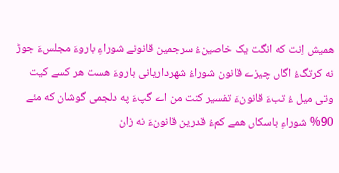همیش اِنت که انگت یک خاصینءُ سرجمین قانونے شوراءِ باروءَ مجلسءَ جوڑ نه کرتگءُ اگاں چیزے قانون شوراءُ شهرداریانی باروءَ هست هر کسے کیت وتی میل ءُ تبءَ قانونءَ تفسیر کنت من اے گپءَ په دلجمی گوشان که مئے 90% شوراءِ باسکاں همے کمءُ قدرین قانونءَ نه زان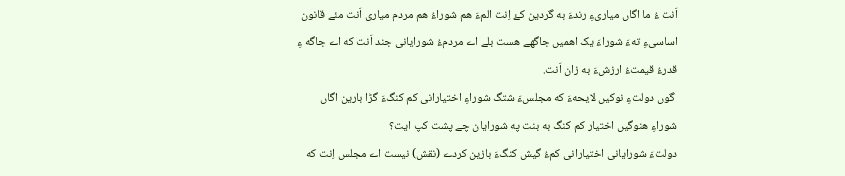اَنت ءُ ما اگاں میاریءِ رندءَ به گردین کۓ اِنت المءَ هم شوراءُ هم مردم میاری اَنت مئے قانون اساسیءِ تهءَ شوراءَ یک اهمیں جاگهے هست بلے اے مردمءُ شورایانی جند اَنت که اے جاگه ءِ قدرءُ قیمتءُ ارزشءَ به زان اَنت.
 گوں دولتءِ نوکیں لایحهءَ که مجلسءَ شتگ شوراءِ اختیارانی کم کنگءَ گڑا بارین اگاں شوراءِ هنوگیں اختیار کم کنگ به بنت په شورایان چے پشت کپ ایت؟
دولتءَ شورایانی اختیارانی کمءُ گیش کنگءَ بازین کردے (نقش) نیست اے مجلس اِنت که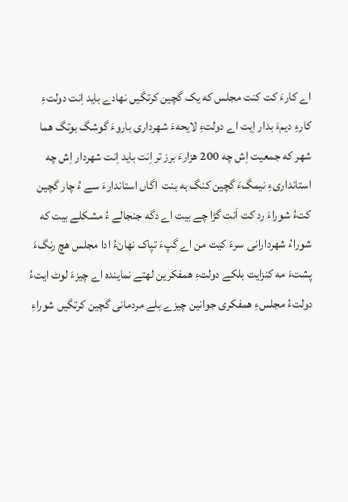اے کارءَ کت کنت مجلس که یک گچین کرتگیں نهادے باید اِنت دولتءِ کارءِ دیمءَ بدار اِیت اے دولتءِ لایحهءَ شهرداری باروءَ گوشگ بوتگ هما شهر که جمعیت اِش چه 200 هزارءَ برز تر اِنت باید اِنت شهردار اِش چه استانداریءِ نیمگءَ گچین کنگ به بنت  اگاں استاندارءَ سے ءُ چار گچین کتءُ شوراءَ رد کت اَنت گڑا چے بیت اے دگه جنجالے ءُ مشکلے بیت که شوراءُ شهردارانی سرءَ کیت من اے گپءَ تپاک نهانءُ ادا مجلس هچ رنگءَ پشتءَ مه کنزایت بلکے دولتءِ همفکرین لهتے نماینده اے چیزءَ لوٹ ایتءُ دولتءُ مجلسءِ همفکری جوانین چیزے بلے مردمانی گچین کرتگیں شوراءِ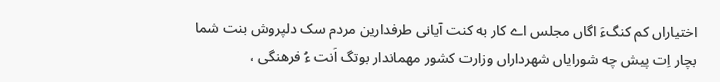اختیاراں کم کنگءَ اگاں مجلس اے کار به کنت آیانی طرفدارین مردم سک دلپروش بنت شما بچار اِت پیش چه شورایاں شهرداراں وزارت کشور مهماندار بوتگ اَنت ءُ فرهنگی ،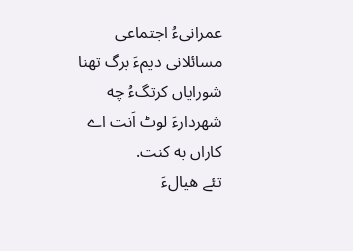عمرانیءُ اجتماعی مسائلانی دیمءَ برگ تهنا شورایاں کرتگءُ چه شهردارءَ لوٹ اَنت اے کاراں به کنت.
تئے هیالءَ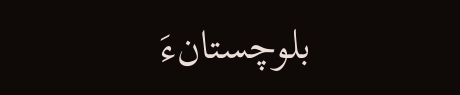بلوچستانءَ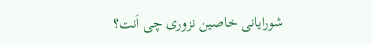شورایانی خاصین نزوری چی اَنت؟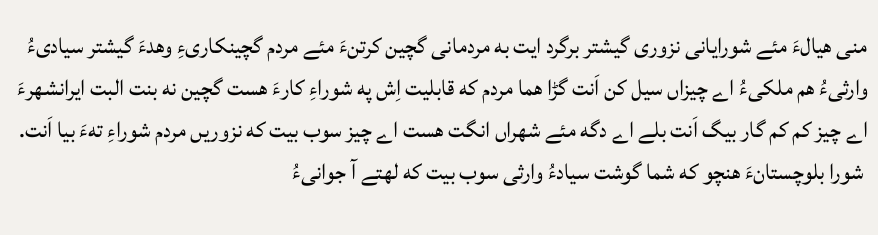منی هیالءَ مئے شورایانی نزوری گیشتر برگرد ایت به مردمانی گچین کرتنءَ مئے مردم گچینکاریءِ وهدءَ گیشتر سیادیءُ وارثیءُ هم ملکیءُ اے چیزاں سیل کن اَنت گڑا هما مردم که قابلیت اِش په شوراءِ کارءَ هست گچین نه بنت البت ایرانشهرءَ اے چیز کم کم گار بیگ اَنت بلے اے دگه مئے شهراں انگت هست اے چیز سوب بیت که نزوریں مردم شوراءِ تهءَ بیا اَنت.
 شورا بلوچستانءَ هنچو که شما گوشت سیادءُ وارثی سوب بیت که لهتے آ جوانیءُ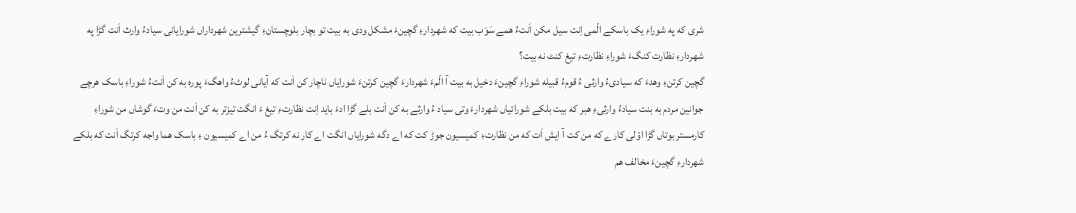شری که په شوراءِ یک باسکے الّمی اِنت سیل مکن اَنتءُ همے سَوَب بیت که شهردارءِ گچینءَ مشکل ودی به بیت تو بچار بلوچستانءِ گیشترین شهرداراں شورایانی سیادءُ وارث اَنت گڑا په شهردارءِ نظارت کنگءَ شوراءِ نظارتءِ تیغ کنٹ نه بیت؟
گچین کرتنءِ وهدءَ که سیادیءُ وارثی ءُ قومءُ قبیله شوراءِ گچینءَ دخیل به بیت آ الّمءَ شهردارءَ گچین کرتنءَ شورایاں ناچار کن اَنت که آیانی لوٹءُ واهگءَ پوره به کن اَنتءُ شوراءِ باسک هرچے جوانین مردم به بنت سیادءُ وارثیءِ هبر که بیت بلکے شورائیاں شهردارءَ وتی سیاد ءُ وارثے به کن اَنت بلے گڑا ادءَ باید اِنت نظارتءِ تیغ ءَ انگت تیزتر به کن اَنت من وتءَ گوشاں من شوراءِ کارمستر بوتاں گڑا اوّلی کارے که من کت آ ایش اَت که من نظارتءِ کمیسیون جوڑ کت که اے دگه شورایاں انگت اے کار نه کرتگ ءُ من اے کمیسیون ءِ باسک هما واجه کرتگ اَنت که بلکے شهردارءِ گچینءَ مخالف هم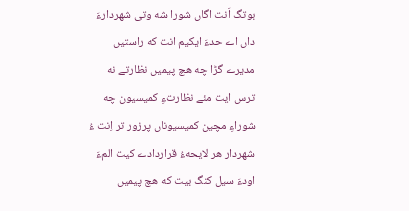بوتگ اَنت اگاں شورا شه وتی شهردارءَ داں اے حدءَ ایکیم انت که راستیں مدیرے گڑا چه هچ پیمیں نظارتے نه ترس ایت مئے نظارتءِ کمیسیون چه شوراءِ مچین کمیسیوناں پرزور تر اِنت ءُ شهردار هر لایحهءُ قراردادے کیت المءَ اودءَ سیل کنگ بیت که هچ پیمیں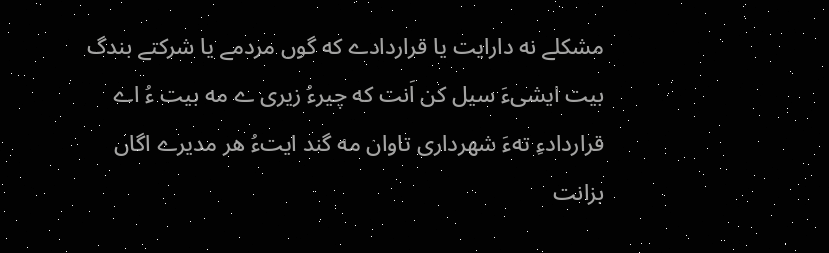مشکلے نه دارایت یا قراردادے که گوں مردمے یا شرکتے بندگ بیت ایشیءَ سیل کن اَنت که چیرءُ زیری ے مه بیت ءُ اے قراردادءِ تهءَ شهرداری تاوان مه گند ایتءُ هر مدیرے اگاں بزانت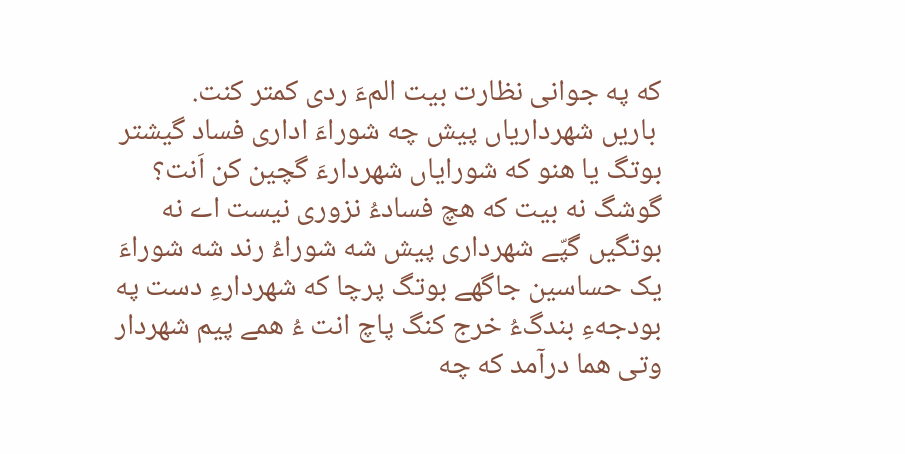که په جوانی نظارت بیت المءَ ردی کمتر کنت.
 باریں شهرداریاں پیش چه شوراءَ اداری فساد گیشتر بوتگ یا هنو که شورایاں شهردارءَ گچین کن اَنت؟
گوشگ نه بیت که هچ فسادءُ نزوری نیست اے نه بوتگیں گپّے شهرداری پیش شه شوراءُ رند شه شوراءَ یک حساسین جاگهے بوتگ پرچا که شهردارءِ دست په بودجهءِ بندگءُ خرج کنگ پاچ انت ءُ همے پیم شهردار وتی هما درآمد که چه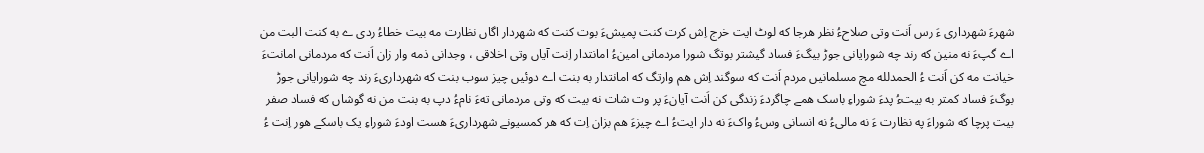شهرءَ شهرداری ءَ رس اَنت وتی صلاحءُ نظر هرجا که لوٹ ایت خرج اِش کرت کنت پمیشءَ بوت کنت که شهردار اگاں نظارت مه بیت خطاءُ ردی ے به کنت البت من اے گپءَ نه منین که رند چه شورایانی جوڑ بیگءَ فساد گیشتر بوتگ شورا مردمانی امینءُ امانتدار اِنت آیاں وتی اخلاقی ، وجدانی ذمه وار زان اَنت که مردمانی امانتءَ خیانت مه کن اَنت ءُ الحمدلله مچ مسلمانیں مردم اَنت که سوگند اِش هم وارتگ که امانتدار به بنت اے دوئیں چیز سوب بنت که شهرداریءَ رند چه شورایانی جوڑ بوگءَ فساد کمتر به بیتءُ پدءَ شوراءِ باسک همے چاگردءَ زندگی کن اَنت آیانءَ پر وت شات نه بیت که وتی مردمانی تهءَ نامءُ دپ به بنت من نه گوشاں که فساد صفر بیت پرچا که شوراءَ په نظارت ءَ نه مالیءُ نه انسانی وسءُ واکءَ نه دار ایتءُ اے چیزءَ هم بزان اِت که هر کمسیونے شهرداریءَ هست اودءَ شوراءِ یک باسکے هور اِنت ءُ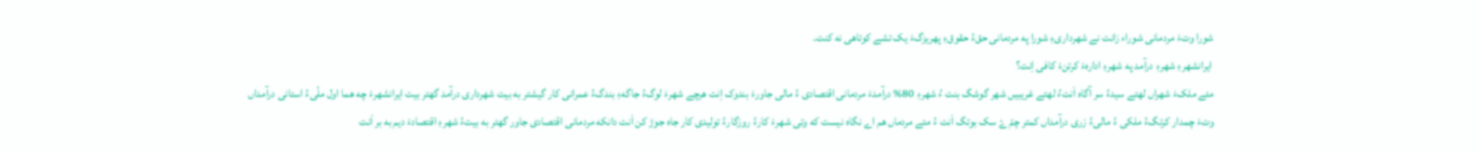شورا وتءَ مردمانی شوراء زانت نے شهرداریءِ شورا په مردمانی حقءُ حقوقءِ پهریزگءَ یک تشے کوتاهی نه کنت.
 ایرانشهرءِ شهرءِ درآمد په شهرءِ ادارهءَ کرتنءَ کافی اِنت؟
مئے ملکءَ شهراں لهتے سیدءُ سر آگاه اَنتءُ لهتے غریبیں شهر گوشگ بنت ءُ شهرءِ 80% درآمدءَ مردمانی اقتصادی ءُ مالی جاورءَ بندوک اِنت هرچے شهرءَ لوگءُ جاگهءِ بندگءُ عمرانی کار گیشتر به بیت شهرداری درآمد گهتر بیت ایرانشهرءَ چه هما اول ملّیءُ استانی درآمداں وتءَ چمدار کرتگءُ ملکی ءُ مالیءُ زری درآمداں کمتر چمّ ۓ سک بوتگ اَنت ءُ مئے مردماں هم اے نگاه نیست که وتی شهرءَ کارءُ روزگارءُ تولیدی کار جاه جوڑ کن اَنت دانکه مردمانی اقتصادی جاور گهتر به بیتءُ شهرءِ اقتصادءَ دیم به بر اَنت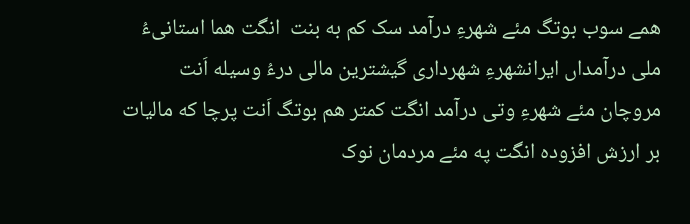همے سوب بوتگ مئے شهرءِ درآمد سک کم به بنت  انگت هما استانیءُ ملی درآمداں ایرانشهرءِ شهرداری گیشترین مالی درءُ وسیله اَنت مروچان مئے شهرءِ وتی درآمد انگت کمتر هم بوتگ اَنت پرچا که مالیات بر ارزش افزوده انگت په مئے مردمان نوک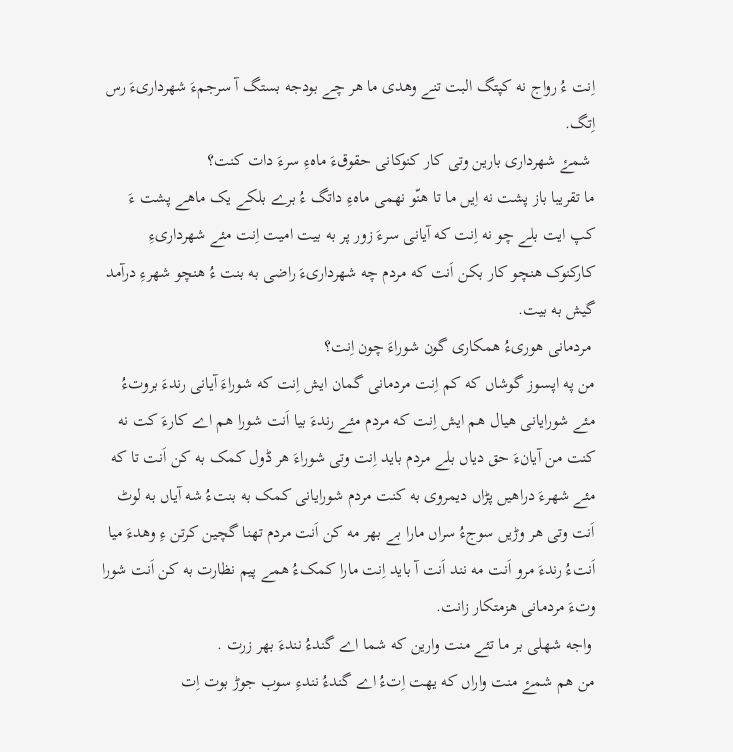اِنت ءُ رواج نه کپتگ البت تنے وهدی ما هر چے بودجه بستگ آ سرجمءَ شهرداریءَ رس اِتگ.
 شمۓ شهرداری بارین وتی کار کنوکانی حقوقءَ ماهءِ سرءَ دات کنت؟
ما تقریبا باز پشت نه اِیں ما تا هنّو نهمی ماهءِ داتگ ءُ برے بلکے یک ماهے پشت ءَ کپ ایت بلے چو نه اِنت که آیانی سرءَ زور پر به بیت امیت اِنت مئے شهرداریءِ کارکنوک هنچو کار بکن اَنت که مردم چه شهرداریءَ راضی به بنت ءُ هنچو شهرءِ درآمد گیش به بیت.
 مردمانی هوریءُ همکاری گون شوراءَ چون اِنت؟
من په اپسوز گوشاں که کم اِنت مردمانی گمان ایش اِنت که شوراءَ آیانی رندءَ بروتءُ مئے شورایانی هیال هم ایش اِنت که مردم مئے رندءَ بیا اَنت شورا هم اے کارءَ کت نه کنت من آیانءَ حق دیاں بلے مردم باید اِنت وتی شوراءَ هر ڈول کمک به کن اَنت تا که مئے شهرءَ دراهیں پڑاں دیمروی به کنت مردم شورایانی کمک به بنتءُ شه آیاں به لوٹ اَنت وتی هر وڑیں سوجءُ سراں مارا بے بهر مه کن اَنت مردم تهنا گچین کرتن ءِ وهدءَ میا اَنتءُ رندءَ مرو اَنت مه نند اَنت آ باید اِنت مارا کمکءُ همے پیم نظارت به کن اَنت شورا وتءَ مردمانی هزمتکار زانت.
 واجه شهلی بر ما تئے منت وارین که شما اے گندءُ نندءَ بهر زرت .
من هم شمۓ منت واراں که یهت اِتءُ اے گندءُ نندءِ سوب جوڑ بوت اِت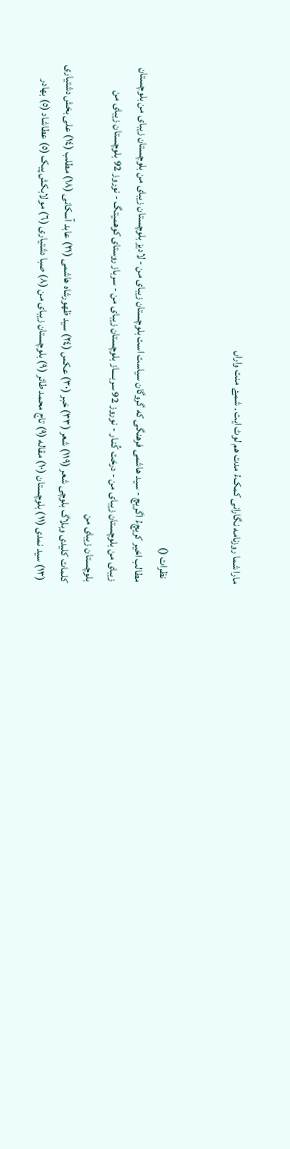مارا شما روزنامه نگارانی کمکءُ مدت هم لوٹ ایت . شمۓ منت واراں


  نظرات ()
مطالب اخیر کریچءُ اگریچ - سید هاشمی فرهنگی که گروگان سیاست است بلوچستان زیبای من - لادیز بلوچستان زیبای من بلوچستان زیبای من بلوچستان زیبای من بلوچستان زیبای من - درخت کُنـار - نوروز 92 سربــــاز بلوچستان زیبای من - سرباز روستای کوهمیتگ - نوروز 92 بلوچستان زیبای من بلوچستان زیبای من
کلمات کلیدی وبلاگ بلوچی شعر (۱۱٩) شعر (۳۳) خبر (۳٠) عکس (٢٤) سید ظهورشاه هاشمی (٢۱) عابد آسکانی (۱۸) مطلب (۱٤) علی بخش دشتیاری (۱۳) سید نمدی (۱۱) بلوچستان (۱٠) مقاله (٩) تاج محمد طائر (٩) بلوچستان زیبای من (۸) صبا دشتیاری (٦) مولابکش پیک (٥) عطاشاد (٥) بهادر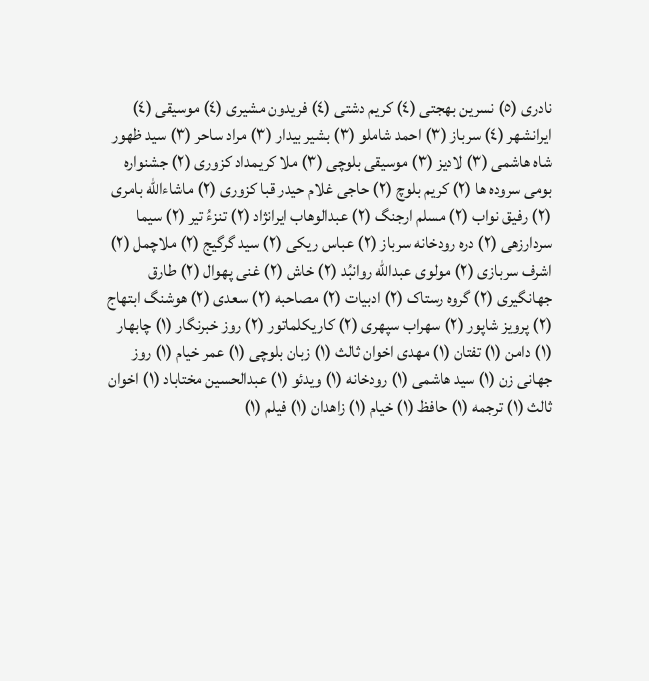نادری (٥) نسرین بهجتی (٤) کریم دشتی (٤) فریدون مشیری (٤) موسیقی (٤) ایرانشهر (٤) سرباز (۳) احمد شاملو (۳) بشیر بیدار (۳) مراد ساحر (۳) سید ظهور شاه هاشمی (۳) لادیز (۳) موسیقی بلوچی (۳) ملا کریمداد کزوری (٢) جشنواره بومی سروده ها (٢) کریم بلوچ (٢) حاجی غلام حیدر قبا کزوری (٢) ماشاء‌الله بامری (٢) رفیق نواب (٢) مسلم ارجنگ (٢) عبدالوهاب ایرانژاد (٢) تنزءُ تیر (٢) سیما سردارزهی (٢) دره رودخانه سرباز (٢) عباس ریکی (٢) سید گرگیج (٢) ملاچمل (٢) اشرف سربازی (٢) مولوی عبدالله روانبُد (٢) خاش (٢) غنی پهوال (٢) طارق جهانگیری (٢) گروه رستاک (٢) ادبیات (٢) مصاحبه (٢) سعدی (٢) هوشنگ ابتهاج (٢) پرویز شاپور (٢) سهراب سپهری (٢) کاریکلماتور (٢) روز خبرنگار (۱) چابهار (۱) دامن (۱) تفتان (۱) مهدی اخوان ثالث (۱) زبان بلوچی (۱) عمر خیام (۱) روز جهانی زن (۱) سید هاشمی (۱) رودخانه (۱) ویدئو (۱) عبدالحسین مختاباد (۱) اخوان ثالث (۱) ترجمه (۱) حافظ (۱) خیام (۱) زاهدان (۱) فیلم (۱)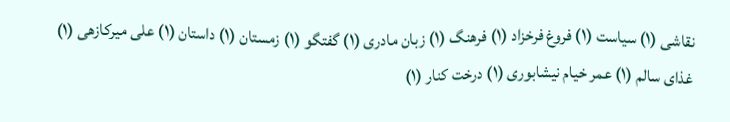نقاشی (۱) سیاست (۱) فروغ فرخزاد (۱) فرهنگ (۱) زبان مادری (۱) گفتگو (۱) زمستان (۱) داستان (۱) علی میرکازهی (۱) غذای سالم (۱) عمر خیام نیشابوری (۱) درخت کنار (۱)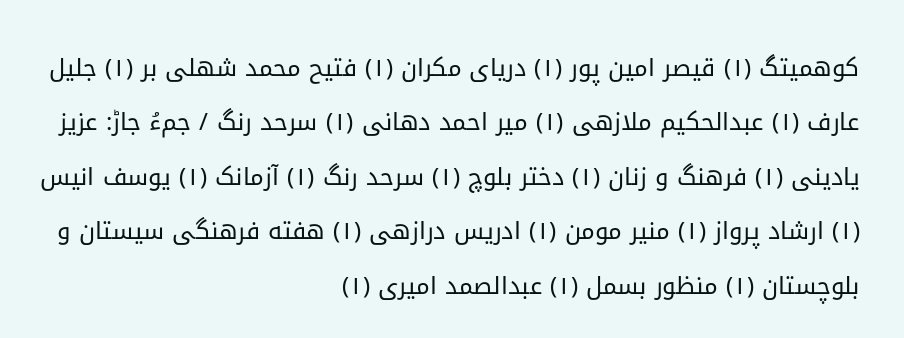کوهمیتگ (۱) قیصر امین پور (۱) دریای مکران (۱) فتیح محمد شهلی بر (۱) جلیل عارف (۱) عبدالحکیم ملازهی (۱) میر احمد دهانی (۱) سرحد رنگ / جمءُ جاڑ: عزیز یادینی (۱) فرهنگ و زنان (۱) دختر بلوچ (۱) سرحد رنگ (۱) آزمانک (۱) یوسف انیس (۱) ارشاد پرواز (۱) منیر مومن (۱) ادریس درازهی (۱) هفته فرهنگی سیستان و بلوچستان (۱) منظور بسمل (۱) عبدالصمد امیری (۱)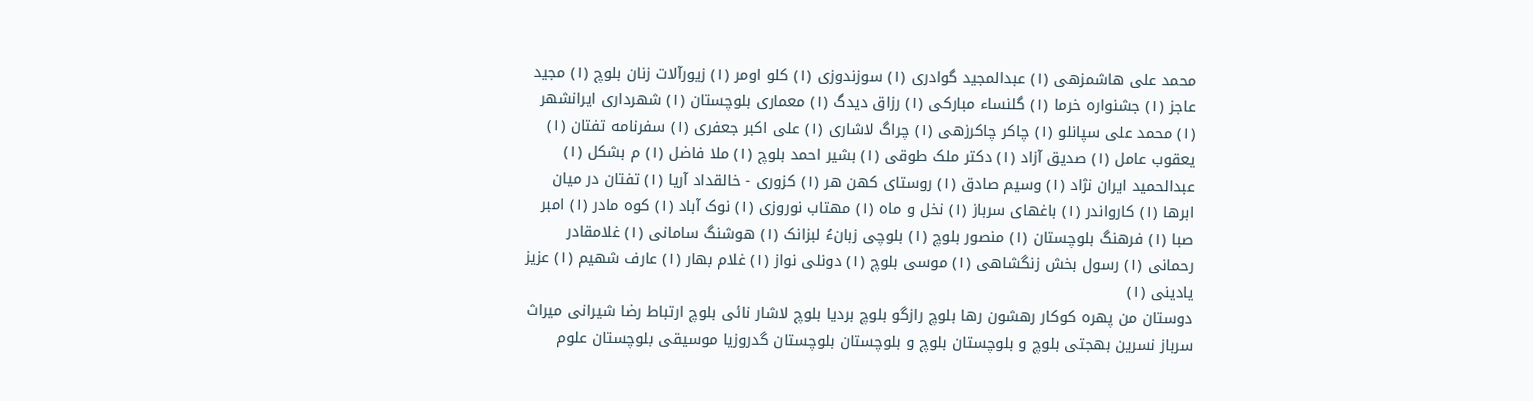محمد علی هاشمزهی (۱) عبدالمجید گوادری (۱) سوزندوزی (۱) کلو اومر (۱) زیورآلات زنان بلوچ (۱) مجید عاجز (۱) جشنواره خرما (۱) گلنساء مبارکی (۱) رزاق دیدگ (۱) معماری بلوچستان (۱) شهرداری ایرانشهر (۱) محمد علی سپانلو (۱) چاکر چاکرزهی (۱) چراگ لاشاری (۱) علی اکبر جعفری (۱) سفرنامه تفتان (۱) یعقوب عامل (۱) صدیق آزاد (۱) دکتر ملک طوقی (۱) بشیر احمد بلوچ (۱) ملا فاضل (۱) م بشکل (۱) عبدالحمید ایران نژاد (۱) وسیم صادق (۱) روستای کهن هر (۱) کزوری - خالقداد آریا (۱) تفتان در میان ابرها (۱) کارواندر (۱) باغهای سرباز (۱) نخل و ماه (۱) مهتاب نوروزی (۱) نوک آباد (۱) کوه مادر (۱) امبر صبا (۱) فرهنگ بلوچستان (۱) منصور بلوچ (۱) بلوچی زبانءُ لبزانک (۱) هوشنگ سامانی (۱) غلامقادر رحمانی (۱) رسول بخش زنگشاهی (۱) موسی بلوچ (۱) دونلی نواز (۱) غلام بهار (۱) عارف شهیم (۱) عزیز یادینی (۱)
دوستان من پهره کوکار رهشون رها بلوچ رازگو بلوچ بردیا بلوچ لاشار نائی بلوچ ارتباط رضا شیرانی میراث سرباز نسرین بهجتی بلوچ و بلوچستان بلوچ و بلوچستان بلوچستان گدروزیا موسیقی بلوچستان علوم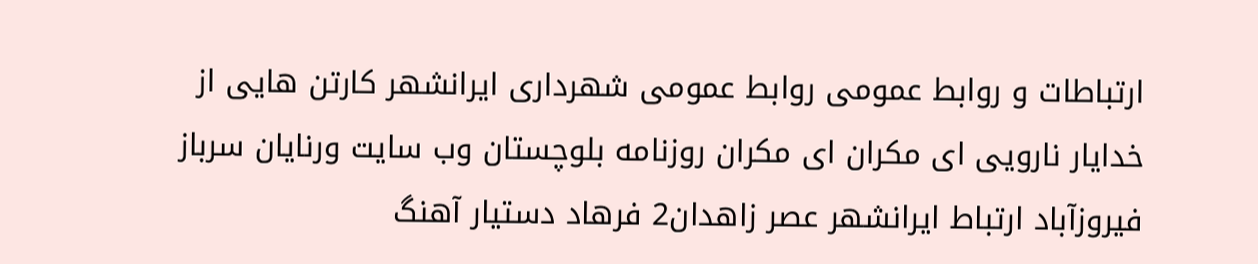ارتباطات و روابط عمومی روابط عمومی شهرداری ایرانشهر کارتن هایی از خدایار نارویی ای مکران ای مکران روزنامه بلوچستان وب سایت ورنایان سرباز فیروزآباد ارتباط ایرانشهر عصر زاهدان2 فرهاد دستیار آهنگ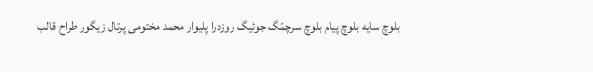بلوچ سایه بلوچ پیام بلوچ سرچمّگ جوئیگ روزدرا پلیوار محمد مختومی پرتال زیگور طراح قالب